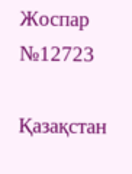Жоспар №12723

Қазақстан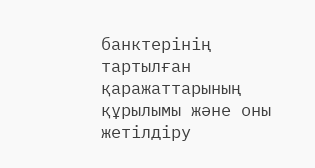банктерінің тартылған қаражаттарының құрылымы және оны жетілдіру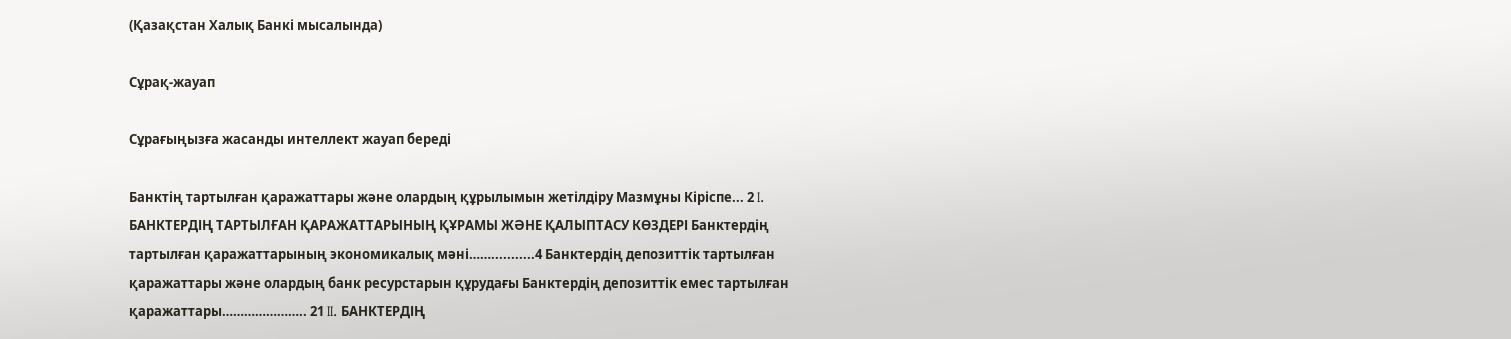(Қазақстан Халық Банкі мысалында)

Сұрақ-жауап

Сұрағыңызға жасанды интеллект жауап береді

Банктің тартылған қаражаттары және олардың құрылымын жетілдіру Мазмұны Кіріспе... 2 I. БАНКТЕРДІҢ ТАРТЫЛҒАН ҚАРАЖАТТАРЫНЫҢ ҚҰРАМЫ ЖӘНЕ ҚАЛЫПТАСУ КӨЗДЕРІ Банктердің тартылған қаражаттарының экономикалық мәні……...........4 Банктердің депозиттік тартылған қаражаттары және олардың банк ресурстарын құрудағы Банктердің депозиттік емес тартылған қаражаттары………………….. 21 II. БАНКТЕРДІҢ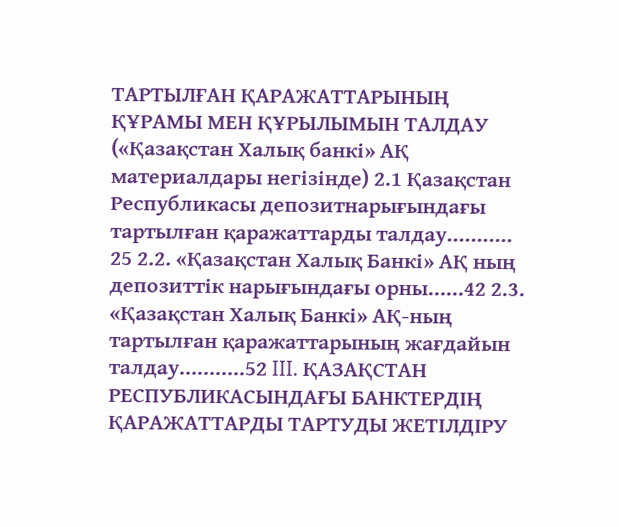ТАРТЫЛҒАН ҚАРАЖАТТАРЫНЫҢ ҚҰРАМЫ МЕН ҚҰРЫЛЫМЫН ТАЛДАУ («Қазақстан Халық банкі» АҚ материалдары негізінде) 2.1 Қазақстан Республикасы депозитнарығындағы тартылған қаражаттарды талдау……….. 25 2.2. «Қазақстан Халық Банкі» АҚ ның депозиттік нарығындағы орны……42 2.3. «Қазақстан Халық Банкі» АҚ-ның тартылған қаражаттарының жағдайын талдау………..52 III. ҚАЗАҚСТАН РЕСПУБЛИКАСЫНДАҒЫ БАНКТЕРДІҢ ҚАРАЖАТТАРДЫ ТАРТУДЫ ЖЕТІЛДІРУ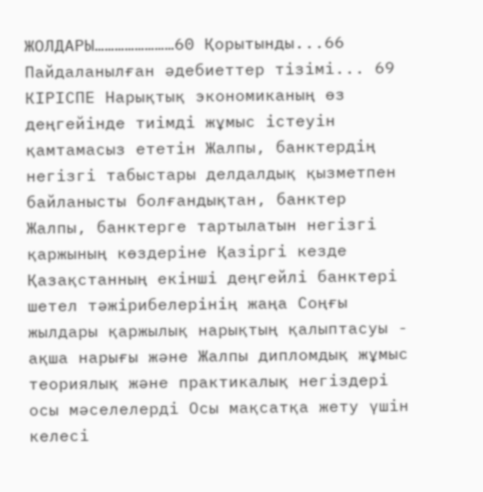ЖОЛДАРЫ……………………60 Қорытынды...66 Пайдаланылған әдебиеттер тізімі... 69 КІРІСПЕ Нарықтық экономиканың өз деңгейінде тиімді жұмыс істеуін қамтамасыз ететін Жалпы, банктердің негізгі табыстары делдалдық қызметпен байланысты болғандықтан, банктер Жалпы, банктерге тартылатын негізгі қаржының көздеріне Қазіргі кезде Қазақстанның екінші деңгейлі банктері шетел тәжірибелерінің жаңа Соңғы жылдары қаржылық нарықтың қалыптасуы - ақша нарығы және Жалпы дипломдық жұмыс теориялық және практикалық негіздері осы мәселелерді Осы мақсатқа жету үшін келесі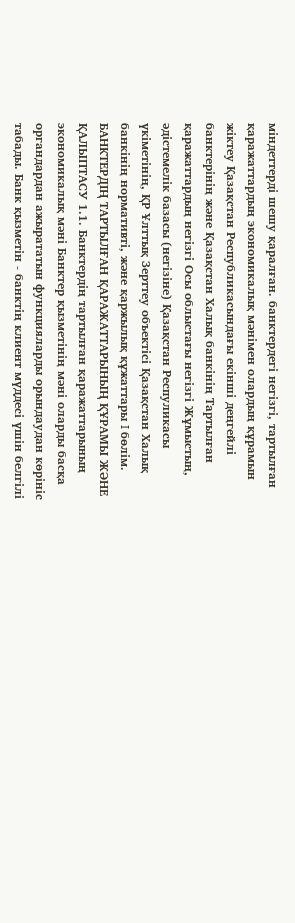міндеттерді шешу қаралған. банктердегі негізгі, тартылған қаражаттардың экономикалық мәнімен олардың құрамын жіктеу Қазақстан Республикасындағы екінші деңгейлі банктерінің және Қазақстан Халық банкінің Тартылған қаражаттардың негізгі Осы облыстағы негізгі Жұмыстың, әдістемелік базасы (негізіне) Қазақстан Респуликасы үкіметінің, ҚР Ұлттық Зерттеу объектісі Қазақстан Халық банкінің нормативті, және қаржылық құжаттары I бөлім. БАНКТЕРДІҢ ТАРТЫЛҒАН ҚАРАЖАТТАРЫНЫҢ ҚҰРАМЫ ЖӘНЕ ҚАЛЫПТАСУ 1.1. Банктердің тартылған қаражаттарының экономикалық мәні Банктер қызметінің мәні оларды басқа органдардан ажырататын функцияларды орындаудан көрініс табады. Банк қызметін - банктің клиент мүддесі үшін белгілі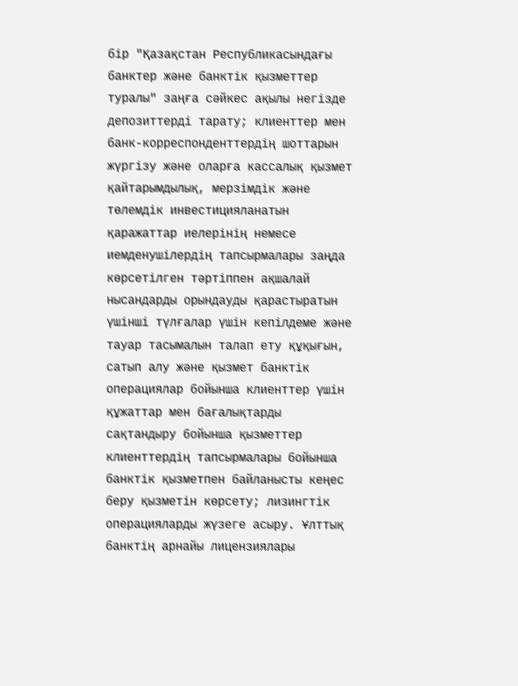бір "Қазақстан Республикасындағы банктер және банктік қызметтер туралы" заңға сәйкес ақылы негізде депозиттерді тарату; клиенттер мен банк-корреспонденттердің шоттарын жүргізу және оларға кассалық қызмет қайтарымдылық, мерзімдік және төлемдік инвестицияланатын қаражаттар иелерінің немесе иемденушілердің тапсырмалары заңда көрсетілген тәртіппен ақшалай нысандарды орындауды қарастыратын үшінші түлғалар үшін кепілдеме және тауар тасымалын талап ету құқығын, сатып алу және қызмет банктік операциялар бойынша клиенттер үшін құжаттар мен бағалықтарды сақтандыру бойынша қызметтер клиенттердің тапсырмалары бойынша банктік қызметпен байланысты кеңес беру қызметін көрсету; лизингтік операцияларды жүзеге асыру. Ұлттық банктің арнайы лицензиялары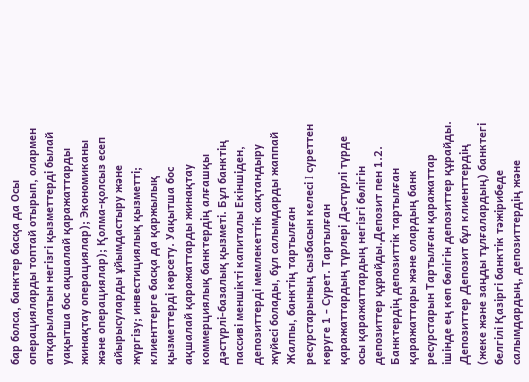бар болса, банктер басқа да Осы операцияларды топтай отырып, олармен атқарылатын негізгі қызметтерді былай уақытша бос ақшалай қаражаттарды жинақтау операциялар); Экономиканы және операциялар); Қолма-қолсыз есеп айырысуларды ұйымдастыру және жүргізу; инвестициялық қызметті; клиенттерге басқа да қаржылық қызметтерді көрсету. Уақытша бос ақшалай қаражаттарды жинақтау коммерциялық банктердің алғашқы дәстүрлі-базалық қызметі. Бұл банктің пассиві меншікті капиталы Екіншіден, депозиттерді мемлекеттік сақтандыру жүйесі болады, бұл салымдарды жаппай Жалпы, банктің тартылған ресурстарының сызбасын келесі I суреттен көруге 1 - Сурет. Тартылған қаражаттардың түрлері Дәстүрлі түрде осы қаражаттардың негізгі бөлігін депозиттер құрайды.Депозит пен 1.2. Банктердің депозиттік тартылған қаражаттары және олардың банк ресурстарын Тартылған қаражаттар ішінде ең көп бөлігін депозиттер құрайды. Депозиттер Депозит бұл клиенттердің (жеке және заңды тұлғалардың) банктегі белгілі Қазіргі банктік тәжірибеде салымдардың, депозиттердің және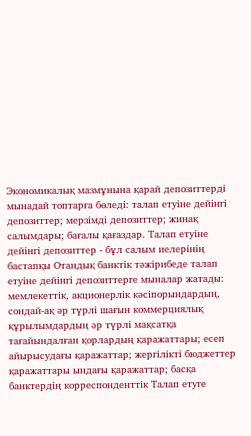Экономикалық мазмұнына қарай депозиттерді мынадай топтарға бөледі: талап етуіне дейінгі депозиттер; мерзімді депозиттер; жинақ салымдары; бағалы қағаздар. Талап етуіне дейінгі депозиттер - бұл салым иелерінің бастапқы Отандық банктік тәжірибеде талап етуіне дейінгі депозиттерге мыналар жатады: мемлекеттік, акционерлік кәсіпорындардың, сондай-ақ әр түрлі шағын коммерциялық құрылымдардың әр түрлі мақсатқа тағайындалған қорлардың қаражаттары; есеп айырысудағы қаражаттар; жергілікті бюджеттер қаражаттары ындағы қаражаттар; басқа банктердің корреспонденттік Талап етуге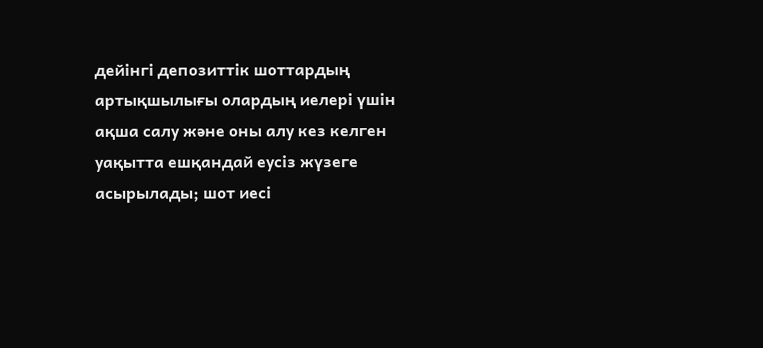дейінгі депозиттік шоттардың артықшылығы олардың иелері үшін ақша салу және оны алу кез келген уақытта ешқандай еусіз жүзеге асырылады; шот иесі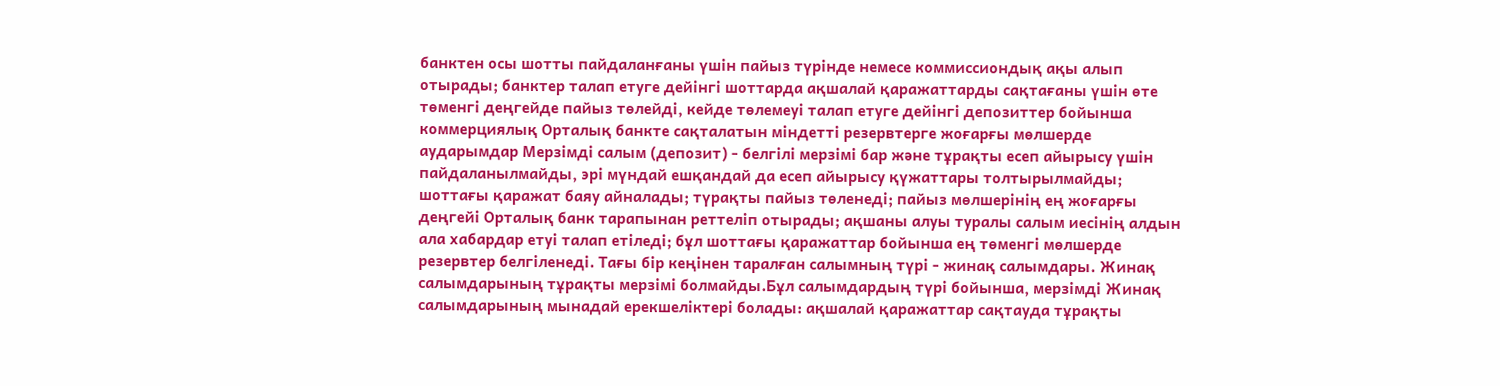банктен осы шотты пайдаланғаны үшін пайыз түрінде немесе коммиссиондық ақы алып отырады; банктер талап етуге дейінгі шоттарда ақшалай қаражаттарды сақтағаны үшін өте төменгі деңгейде пайыз төлейді, кейде төлемеуі талап етуге дейінгі депозиттер бойынша коммерциялық Орталық банкте сақталатын міндетті резервтерге жоғарғы мөлшерде аударымдар Мерзімді салым (депозит) - белгілі мерзімі бар және тұрақты есеп айырысу үшін пайдаланылмайды, эрі мүндай ешқандай да есеп айырысу қүжаттары толтырылмайды; шоттағы қаражат баяу айналады; түрақты пайыз төленеді; пайыз мөлшерінің ең жоғарғы деңгейі Орталық банк тарапынан реттеліп отырады; ақшаны алуы туралы салым иесінің алдын ала хабардар етуі талап етіледі; бұл шоттағы қаражаттар бойынша ең төменгі мөлшерде резервтер белгіленеді. Тағы бір кеңінен таралған салымның түрі - жинақ салымдары. Жинақ салымдарының тұрақты мерзімі болмайды.Бұл салымдардың түрі бойынша, мерзімді Жинақ салымдарының мынадай ерекшеліктері болады: ақшалай қаражаттар сақтауда тұрақты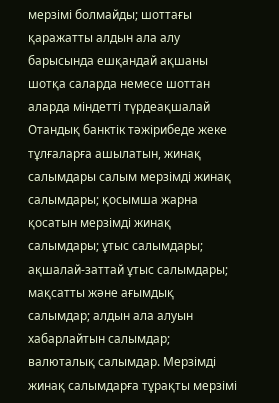мерзімі болмайды; шоттағы қаражатты алдын ала алу барысында ешқандай ақшаны шотқа саларда немесе шоттан аларда міндетті түрдеақшалай Отандық банктік тәжірибеде жеке тұлғаларға ашылатын, жинақ салымдары салым мерзімді жинақ салымдары; қосымша жарна қосатын мерзімді жинақ салымдары; ұтыс салымдары; ақшалай-заттай ұтыс салымдары; мақсатты және ағымдық салымдар; алдын ала алуын хабарлайтын салымдар; валюталық салымдар. Мерзімді жинақ салымдарға тұрақты мерзімі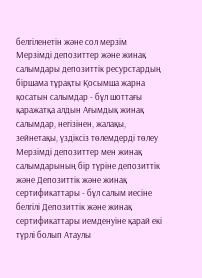белгіленетін және сол мерзім Мерзімді депозиттер және жинақ салымдары депозиттік ресурстардың біршама тұрақты Қосымша жарна қосатын салымдар - бұл шоттағы қаражатқа алдын Ағымдық жинақ салымдар, негізінен, жалақы, зейнетақы, үздіксіз төлемдерді төлеу Мерзімді депозиттер мен жинақ салымдарының бір түріне депозиттік және Депозиттік және жинақ сертификаттары - бұл салым иесіне белгілі Депозиттік және жинақ сертификаттары иемденуіне қарай екі түрлі болып Атаулы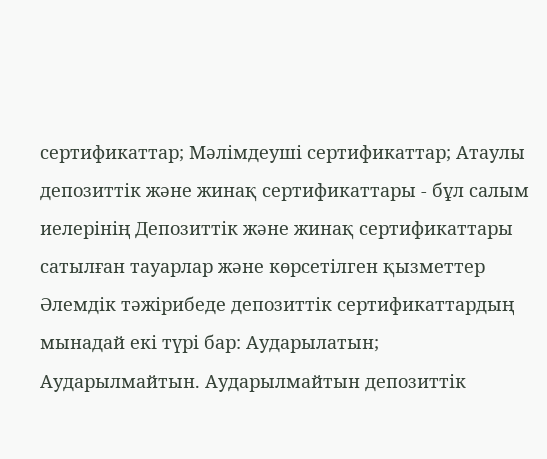сертификаттар; Мәлімдеуші сертификаттар; Атаулы депозиттік және жинақ сертификаттары - бұл салым иелерінің Депозиттік және жинақ сертификаттары сатылған тауарлар және көрсетілген қызметтер Әлемдік тәжірибеде депозиттік сертификаттардың мынадай екі түрі бар: Аударылатын; Аударылмайтын. Аударылмайтын депозиттік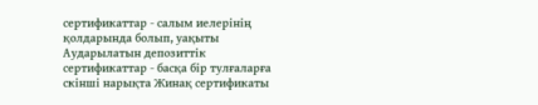сертификаттар - салым иелерінің қолдарында болып, уақыты Аударылатын депозиттік сертификаттар - басқа бір тулғаларға скінші нарықта Жинақ сертификаты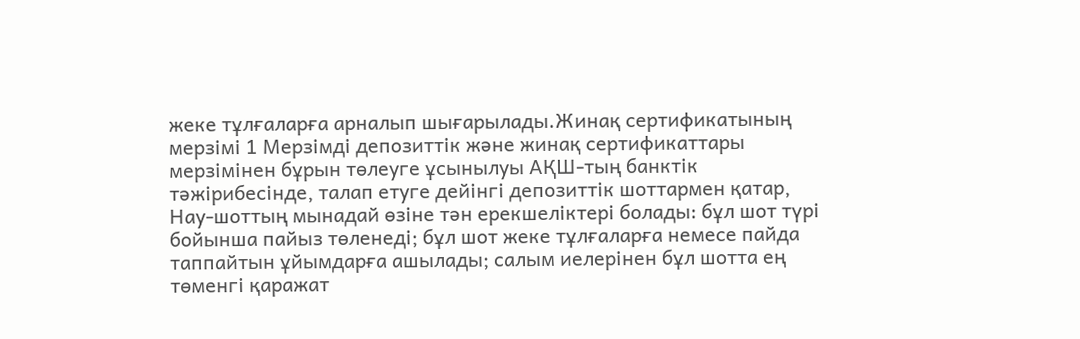жеке тұлғаларға арналып шығарылады.Жинақ сертификатының мерзімі 1 Мерзімді депозиттік және жинақ сертификаттары мерзімінен бұрын төлеуге ұсынылуы АҚШ-тың банктік тәжірибесінде, талап етуге дейінгі депозиттік шоттармен қатар, Нау-шоттың мынадай өзіне тән ерекшеліктері болады: бұл шот түрі бойынша пайыз төленеді; бұл шот жеке тұлғаларға немесе пайда таппайтын ұйымдарға ашылады; салым иелерінен бұл шотта ең төменгі қаражат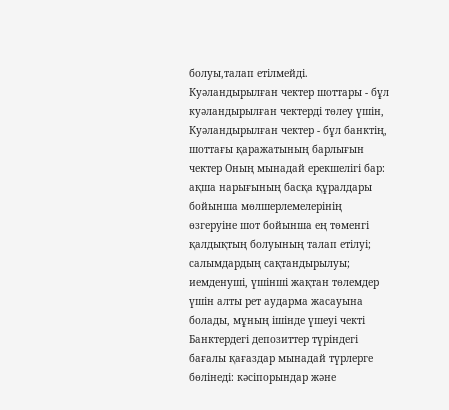болуы,талап етілмейді. Куәландырылған чектер шоттары - бұл куәландырылған чектерді төлеу үшін, Куәландырылған чектер - бұл банктің, шоттағы қаражатының барлығын чектер Оның мынадай ерекшелігі бар: ақша нарығының басқа құралдары бойынша мөлшерлемелерінің өзгеруіне шот бойынша ең төменгі қалдықтың болуының талап етілуі; салымдардың сақтандырылуы; иемденуші, үшінші жақтан төлемдер үшін алты рет аударма жасауына болады, мұның ішінде үшеуі чекті Банктердегі депозиттер түріндегі бағалы қағаздар мынадай түрлерге бөлінеді: кәсіпорындар және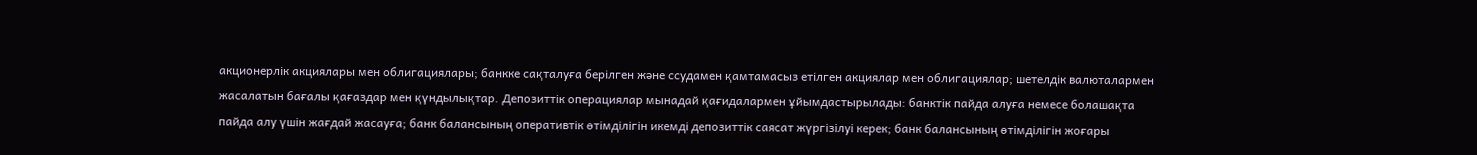акционерлік акциялары мен облигациялары; банкке сақталуға берілген және ссудамен қамтамасыз етілген акциялар мен облигациялар; шетелдік валюталармен жасалатын бағалы қағаздар мен қүндылықтар. Депозиттік операциялар мынадай қағидалармен ұйымдастырылады: банктік пайда алуға немесе болашақта пайда алу үшін жағдай жасауға; банк балансының оперативтік өтімділігін икемді депозиттік саясат жүргізілуі керек; банк балансының өтімділігін жоғары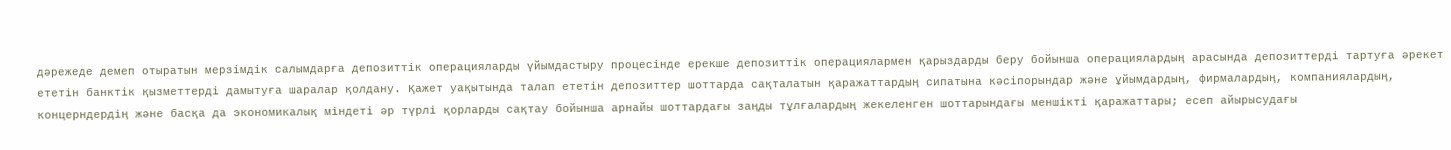дәрежеде демеп отыратын мерзімдік салымдарға депозиттік операцияларды үйымдастыру процесінде ерекше депозиттік операциялармен қарыздарды беру бойынша операциялардың арасында депозиттерді тартуға әрекет ететін банктік қызметтерді дамытуға шаралар қолдану. Қажет уақытында талап ететін депозиттер шоттарда сақталатын қаражаттардың сипатына кәсіпорындар және ұйымдардың, фирмалардың, компаниялардың, концерндердің және басқа да экономикалық міндеті әр түрлі қорларды сақтау бойынша арнайы шоттардағы заңды тұлғалардың жекеленген шоттарындағы меншікті қаражаттары; есеп айырысудағы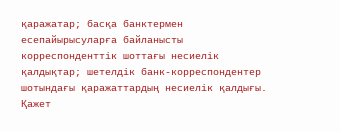қаражатар; басқа банктермен есепайырысуларға байланысты корреспонденттік шоттағы несиелік қалдықтар; шетелдік банк-корреспондентер шотындағы қаражаттардың несиелік қалдығы. Қажет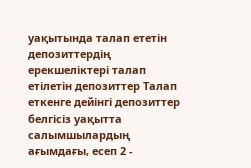уақытында талап ететін депозиттердің ерекшеліктері талап етілетін депозиттер Талап еткенге дейінгі депозиттер белгісіз уақытта салымшылардың ағымдағы, есеп 2 -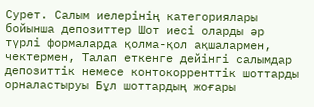Сурет. Салым иелерінің категориялары бойынша депозиттер Шот иесі оларды әр түрлі формаларда қолма-қол ақшалармен, чектермен, Талап еткенге дейінгі салымдар депозиттік немесе контокорренттік шоттарды орналастыруы Бұл шоттардың жоғары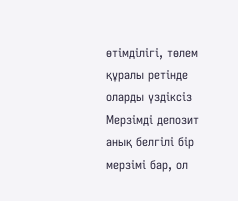өтімділігі, төлем құралы ретінде оларды үздіксіз Мерзімді депозит анық белгілі бір мерзімі бар, ол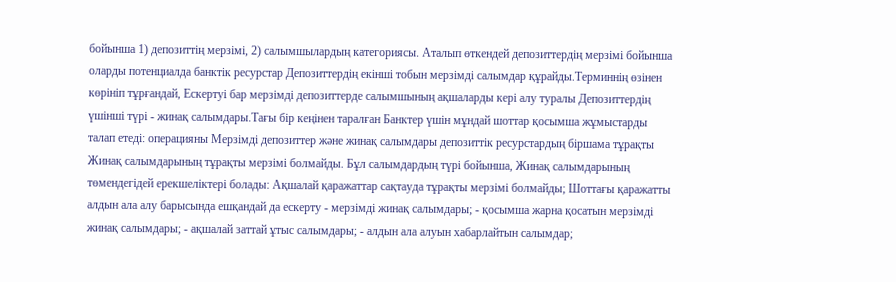бойынша 1) депозиттің мерзімі, 2) салымшылардың категориясы. Аталып өткендей депозиттердің мерзімі бойынша оларды потенциалда банктік ресурстар Депозиттердің екінші тобын мерзімді салымдар құрайды.Терминнің өзінен көрініп тұрғандай, Ескертуі бар мерзімді депозиттерде салымшының ақшаларды кері алу туралы Депозиттердің үшінші түрі - жинақ салымдары.Тағы бір кеңінен таралған Банктер үшін мұндай шоттар қосымша жұмыстарды талап етеді: операцияны Мерзімді депозиттер және жинақ салымдары депозиттік ресурстардың біршама тұрақты Жинақ салымдарының тұрақты мерзімі болмайды. Бұл салымдардың түрі бойынша, Жинақ салымдарының төмендегідей ерекшеліктері болады: Ақшалай қаражаттар сақтауда тұрақты мерзімі болмайды; Шоттағы қаражатты алдын ала алу барысында ешқандай да ескерту - мерзімді жинақ салымдары; - қосымша жарна қосатын мерзімді жинақ салымдары; - ақшалай заттай ұтыс салымдары; - алдын ала алуын хабарлайтын салымдар;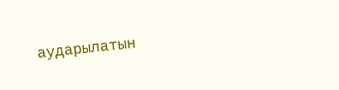аударылатын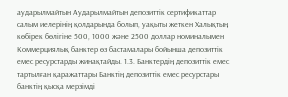аударылмайтын Аударылмайтын депозиттік сертификаттар салым иелерінің қолдарында болып, уақыты жеткен Халықтың көбірек бөлігіне 500, 1000 және 2500 доллар номиналымен Коммерциялық банктер өз бастамалары бойынша депозиттік емес ресурстарды жинақтайды. 1.3. Банктердің депозиттік емес тартылған қаражаттары Банктің депозиттік емес ресурстары банктің қысқа мерзімді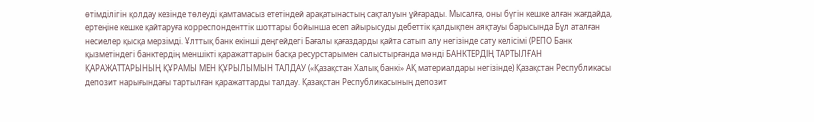өтімділігін қолдау кезінде төлеуді қамтамасыз ететіндей арақатынастың сақталуын ұйғарады. Мысалға, оны бүгін кешке алған жағдайда, ертеңіне кешке қайтаруға корреспонденттік шоттары бойынша есеп айырысуды дебеттік қалдықпен аяқтауы барысында Бұл аталған несиелер қысқа мерзімді. Ұлттық банк екінші деңгейдегі Бағалы қағаздарды қайта сатып алу негізінде сату келісімі (РЕПО Банк қызметіндегі банктердің меншікті қаражаттарын басқа ресурстарымен салыстырғанда мәнді БАНКТЕРДІҢ ТАРТЫЛҒАН ҚАРАЖАТТАРЫНЫҢ ҚҰРАМЫ МЕН ҚҰРЫЛЫМЫН ТАЛДАУ («Қазақстан Халық банкі» АҚ материалдары негізінде) Қазақстан Республикасы депозит нарығындағы тартылған қаражаттарды талдау. Қазақстан Республикасының депозит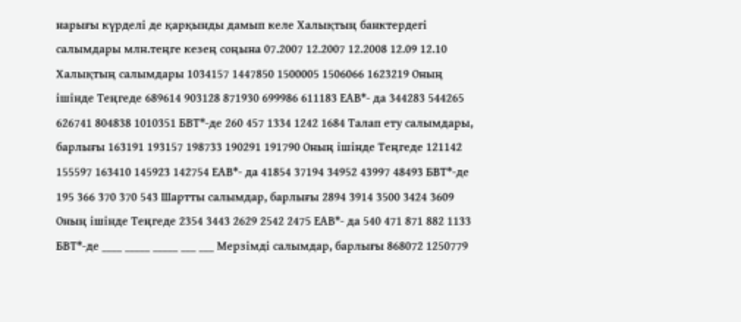нарығы күрделi де қарқынды дамып келе Халықтың банктердегі салымдары млн.теңге кезең соңына 07.2007 12.2007 12.2008 12.09 12.10 Халықтың салымдары 1034157 1447850 1500005 1506066 1623219 Оның ішінде Теңгеде 689614 903128 871930 699986 611183 ЕАВ*- да 344283 544265 626741 804838 1010351 БВТ*-де 260 457 1334 1242 1684 Талап ету салымдары, барлығы 163191 193157 198733 190291 191790 Оның ішінде Теңгеде 121142 155597 163410 145923 142754 ЕАВ*- да 41854 37194 34952 43997 48493 БВТ*-де 195 366 370 370 543 Шартты салымдар, барлығы 2894 3914 3500 3424 3609 Оның ішінде Теңгеде 2354 3443 2629 2542 2475 ЕАВ*- да 540 471 871 882 1133 БВТ*-де ____ _____ _____ ___ ___ Мерзімді салымдар, барлығы 868072 1250779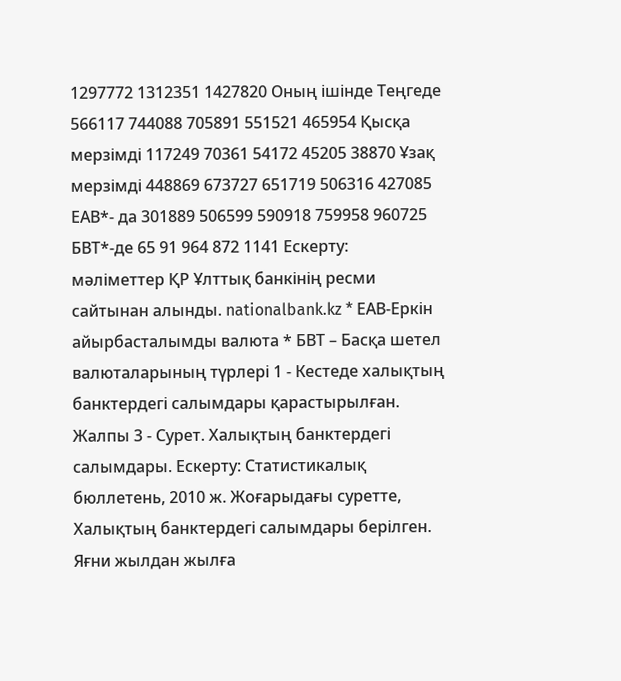1297772 1312351 1427820 Оның ішінде Теңгеде 566117 744088 705891 551521 465954 Қысқа мерзімді 117249 70361 54172 45205 38870 Ұзақ мерзімді 448869 673727 651719 506316 427085 ЕАВ*- да 301889 506599 590918 759958 960725 БВТ*-де 65 91 964 872 1141 Ескерту: мәліметтер ҚР Ұлттық банкінің ресми сайтынан алынды. nationalbank.kz * ЕАВ-Еркін айырбасталымды валюта * БВТ – Басқа шетел валюталарының түрлері 1 - Кестеде халықтың банктердегі салымдары қарастырылған. Жалпы 3 - Сурет. Халықтың банктердегі салымдары. Ескерту: Статистикалық бюллетень, 2010 ж. Жоғарыдағы суретте, Халықтың банктердегі салымдары берілген. Яғни жылдан жылға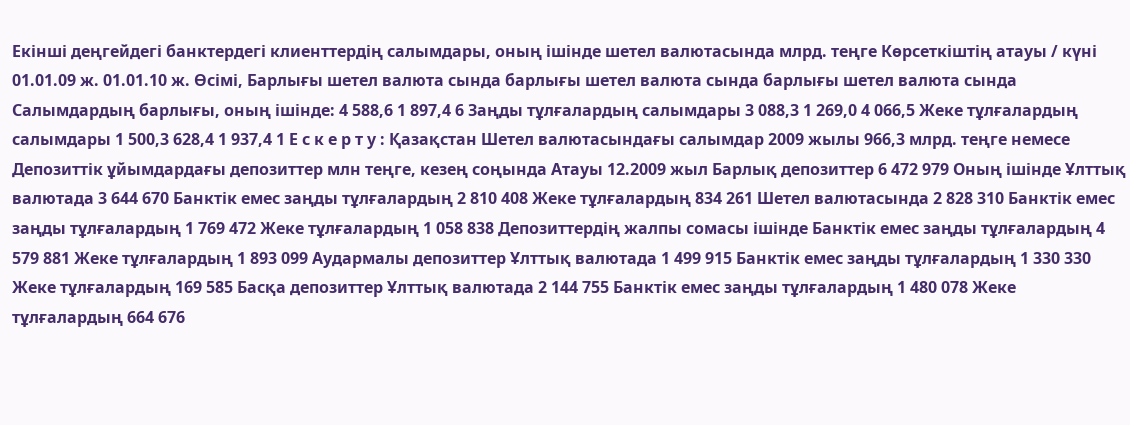Екінші деңгейдегі банктердегі клиенттердің салымдары, оның ішінде шетел валютасында млрд. теңге Көрсеткіштің атауы / күні 01.01.09 ж. 01.01.10 ж. Өсімі, Барлығы шетел валюта сында барлығы шетел валюта сында барлығы шетел валюта сында Салымдардың барлығы, оның ішінде: 4 588,6 1 897,4 6 Заңды тұлғалардың салымдары 3 088,3 1 269,0 4 066,5 Жеке тұлғалардың салымдары 1 500,3 628,4 1 937,4 1 Е с к е р т у : Қазақстан Шетел валютасындағы салымдар 2009 жылы 966,3 млрд. теңге немесе Депозиттік ұйымдардағы депозиттер млн теңге, кезең соңында Атауы 12.2009 жыл Барлық депозиттер 6 472 979 Оның ішінде Ұлттық валютада 3 644 670 Банктік емес заңды тұлғалардың 2 810 408 Жеке тұлғалардың 834 261 Шетел валютасында 2 828 310 Банктік емес заңды тұлғалардың 1 769 472 Жеке тұлғалардың 1 058 838 Депозиттердің жалпы сомасы ішінде Банктік емес заңды тұлғалардың 4 579 881 Жеке тұлғалардың 1 893 099 Аудармалы депозиттер Ұлттық валютада 1 499 915 Банктік емес заңды тұлғалардың 1 330 330 Жеке тұлғалардың 169 585 Басқа депозиттер Ұлттық валютада 2 144 755 Банктік емес заңды тұлғалардың 1 480 078 Жеке тұлғалардың 664 676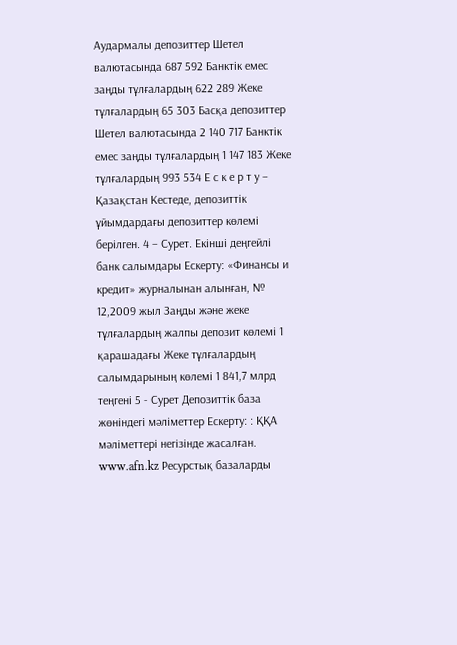Аудармалы депозиттер Шетел валютасында 687 592 Банктік емес заңды тұлғалардың 622 289 Жеке тұлғалардың 65 303 Басқа депозиттер Шетел валютасында 2 140 717 Банктік емес заңды тұлғалардың 1 147 183 Жеке тұлғалардың 993 534 Е с к е р т у – Қазақстан Кестеде, депозиттік ұйымдардағы депозиттер көлемі берілген. 4 – Сурет. Екінші деңгейлі банк салымдары Ескерту: «Финансы и кредит» журналынан алынған, № 12,2009 жыл Заңды және жеке тұлғалардың жалпы депозит көлемі 1 қарашадағы Жеке тұлғалардың салымдарының көлемі 1 841,7 млрд теңгені 5 - Сурет Депозиттік база жөніндегі мәліметтер Ескерту: : ҚҚА мәліметтері негізінде жасалған. www.afn.kz Ресурстық базаларды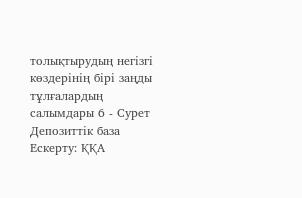толықтырудың негізгі көздерінің бірі заңды тұлғалардың салымдары 6 - Сурет Депозиттік база Ескерту: ҚҚА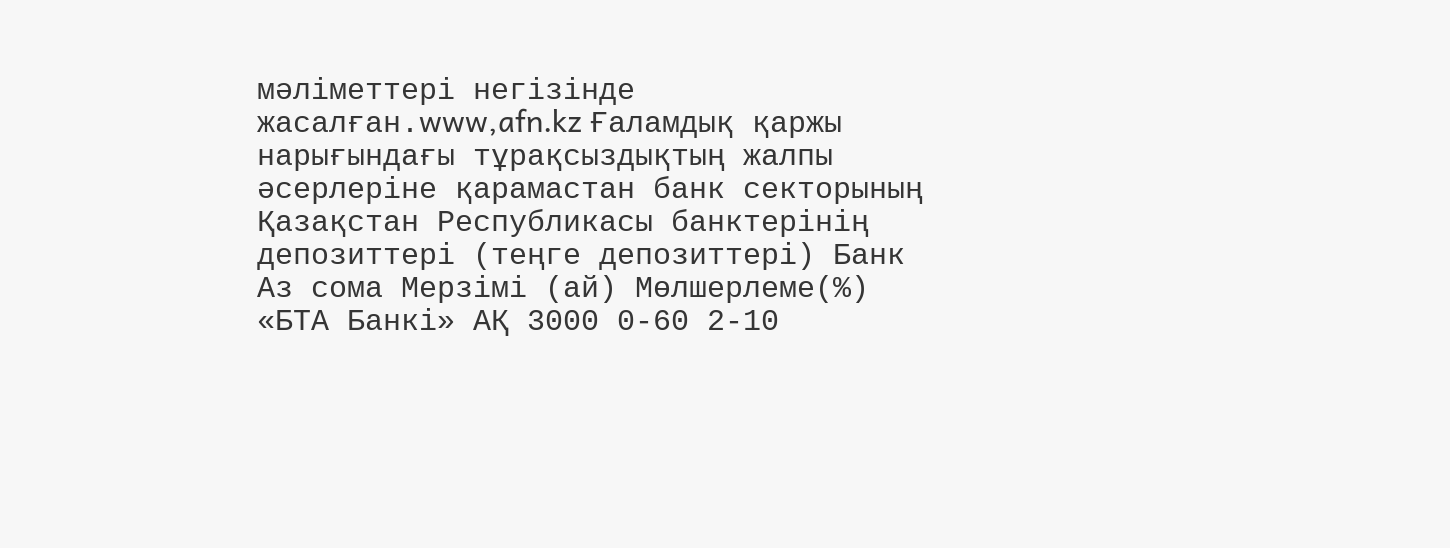мәліметтері негізінде жасалған.www,afn.kz Ғаламдық қаржы нарығындағы тұрақсыздықтың жалпы әсерлеріне қарамастан банк секторының Қазақстан Республикасы банктерінің депозиттері (теңге депозиттері) Банк Аз сома Мерзімі (ай) Мөлшерлеме(%) «БТА Банкі» АҚ 3000 0-60 2-10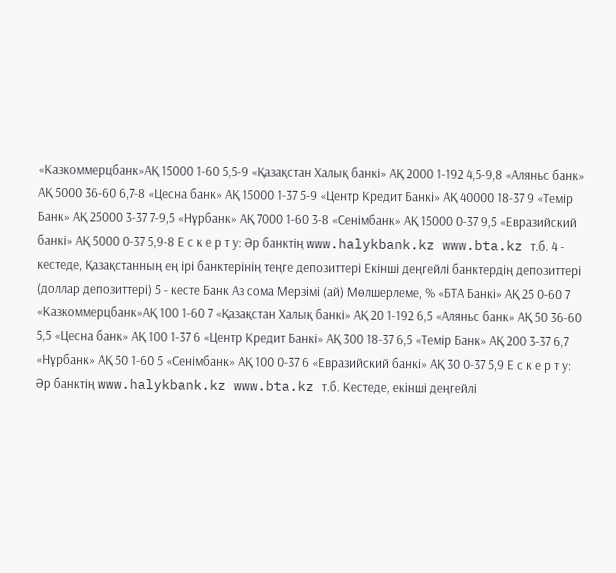«Казкоммерцбанк»АҚ 15000 1-60 5,5-9 «Қазақстан Халық банкі» АҚ 2000 1-192 4,5-9,8 «Аляньс банк» АҚ 5000 36-60 6,7-8 «Цесна банк» АҚ 15000 1-37 5-9 «Центр Кредит Банкі» АҚ 40000 18-37 9 «Темір Банк» АҚ 25000 3-37 7-9,5 «Нұрбанк» АҚ 7000 1-60 3-8 «Сенімбанк» АҚ 15000 0-37 9,5 «Евразийский банкі» АҚ 5000 0-37 5,9-8 Е с к е р т у: Әр банктің www.halykbank.kz www.bta.kz т.б. 4 - кестеде, Қазақстанның ең ірі банктерінің теңге депозиттері Екінші деңгейлі банктердің депозиттері (доллар депозиттері) 5 - кесте Банк Аз сома Мерзімі (ай) Мөлшерлеме, % «БТА Банкі» АҚ 25 0-60 7 «Казкоммерцбанк»АҚ 100 1-60 7 «Қазақстан Халық банкі» АҚ 20 1-192 6,5 «Аляньс банк» АҚ 50 36-60 5,5 «Цесна банк» АҚ 100 1-37 6 «Центр Кредит Банкі» АҚ 300 18-37 6,5 «Темір Банк» АҚ 200 3-37 6,7 «Нұрбанк» АҚ 50 1-60 5 «Сенімбанк» АҚ 100 0-37 6 «Евразийский банкі» АҚ 30 0-37 5,9 Е с к е р т у: Әр банктің www.halykbank.kz www.bta.kz т.б. Кестеде, екінші деңгейлі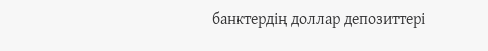банктердің доллар депозиттері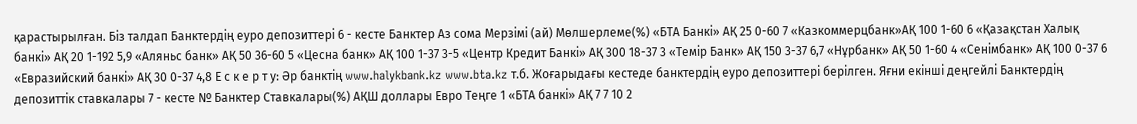қарастырылған. Біз талдап Банктердің еуро депозиттері 6 - кесте Банктер Аз сома Мерзімі (ай) Мөлшерлеме(%) «БТА Банкі» АҚ 25 0-60 7 «Казкоммерцбанк»АҚ 100 1-60 6 «Қазақстан Халық банкі» АҚ 20 1-192 5,9 «Аляньс банк» АҚ 50 36-60 5 «Цесна банк» АҚ 100 1-37 3-5 «Центр Кредит Банкі» АҚ 300 18-37 3 «Темір Банк» АҚ 150 3-37 6,7 «Нұрбанк» АҚ 50 1-60 4 «Сенімбанк» АҚ 100 0-37 6 «Евразийский банкі» АҚ 30 0-37 4,8 Е с к е р т у: Әр банктің www.halykbank.kz www.bta.kz т.б. Жоғарыдағы кестеде банктердің еуро депозиттері берілген. Яғни екінші деңгейлі Банктердің депозиттік ставкалары 7 - кесте № Банктер Ставкалары(%) АҚШ доллары Евро Теңге 1 «БТА банкі» АҚ 7 7 10 2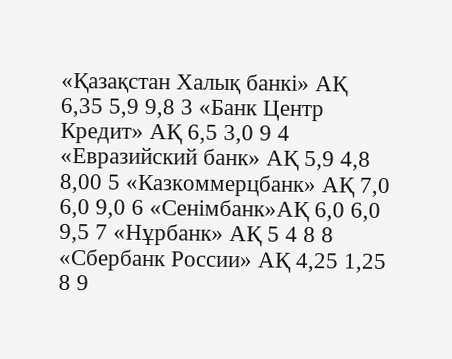«Қазақстан Халық банкі» АҚ 6,35 5,9 9,8 3 «Банк Центр Кредит» АҚ 6,5 3,0 9 4 «Евразийский банк» АҚ 5,9 4,8 8,00 5 «Казкоммерцбанк» АҚ 7,0 6,0 9,0 6 «Сенімбанк»АҚ 6,0 6,0 9,5 7 «Нұрбанк» АҚ 5 4 8 8 «Сбербанк России» АҚ 4,25 1,25 8 9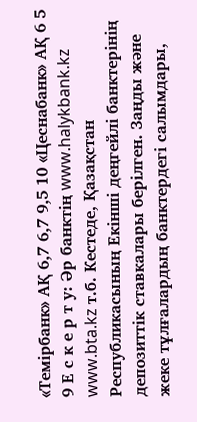«Темірбанк» АҚ 6,7 6,7 9,5 10 «Цеснабанк» АҚ 6 5 9 Е с к е р т у: Әр банктің www.halykbank.kz www.bta.kz т.б. Кестеде, Қазақстан Республикасының Екінші деңгейлі банктерінің депозиттік ставкалары берілген. Заңды және жеке тұлғалардың банктердегі салымдары,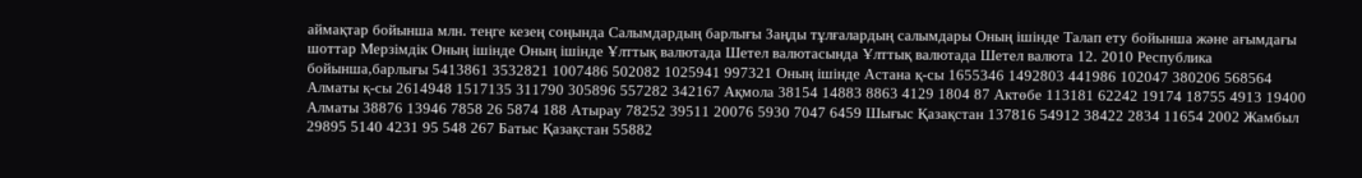аймақтар бойынша млн. теңге кезең соңында Салымдардың барлығы Заңды тұлғалардың салымдары Оның ішінде Талап ету бойынша және ағымдағы шоттар Мерзімдік Оның ішінде Оның ішінде Ұлттық валютада Шетел валютасында Ұлттық валютада Шетел валюта 12. 2010 Республика бойынша,барлығы 5413861 3532821 1007486 502082 1025941 997321 Оның ішінде Астана қ-сы 1655346 1492803 441986 102047 380206 568564 Алматы қ-сы 2614948 1517135 311790 305896 557282 342167 Ақмола 38154 14883 8863 4129 1804 87 Актөбе 113181 62242 19174 18755 4913 19400 Алматы 38876 13946 7858 26 5874 188 Атырау 78252 39511 20076 5930 7047 6459 Шығыс Қазақстан 137816 54912 38422 2834 11654 2002 Жамбыл 29895 5140 4231 95 548 267 Батыс Қазақстан 55882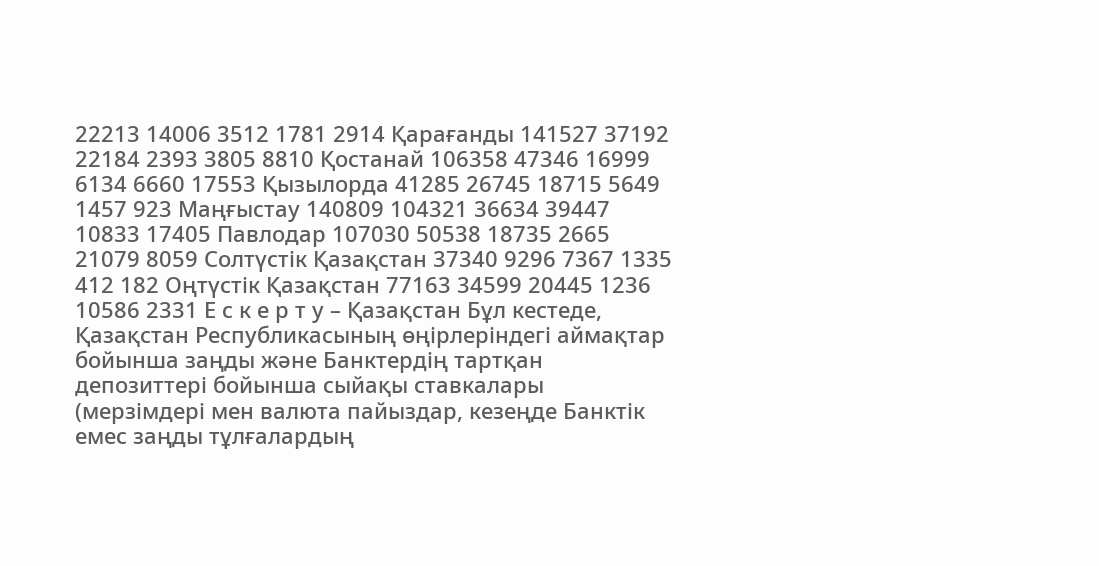22213 14006 3512 1781 2914 Қарағанды 141527 37192 22184 2393 3805 8810 Қостанай 106358 47346 16999 6134 6660 17553 Қызылорда 41285 26745 18715 5649 1457 923 Маңғыстау 140809 104321 36634 39447 10833 17405 Павлодар 107030 50538 18735 2665 21079 8059 Солтүстік Қазақстан 37340 9296 7367 1335 412 182 Оңтүстік Қазақстан 77163 34599 20445 1236 10586 2331 Е с к е р т у – Қазақстан Бұл кестеде, Қазақстан Республикасының өңірлеріндегі аймақтар бойынша заңды және Банктердің тартқан депозиттері бойынша сыйақы ставкалары (мерзімдері мен валюта пайыздар, кезеңде Банктік емес заңды тұлғалардың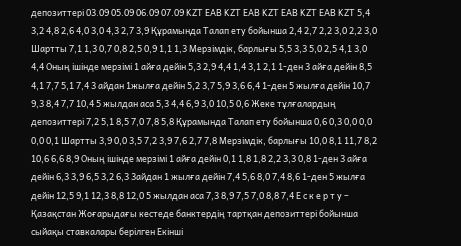депозиттері 03.09 05.09 06.09 07.09 KZT ЕАВ KZT ЕАВ KZT ЕАВ KZT ЕАВ KZT 5,4 3,2 4,8 2,6 4,0 3,0 4,3 2,7 3,9 Құрамында Талап ету бойынша 2,4 2,7 2,2 3,0 2,2 3,0 Шартты 7,1 1,3 0,7 0,8 2,5 0,9 1,1 1,3 Мерзімдік, барлығы 5,5 3,3 5,0 2,5 4,1 3,0 4,4 Оның ішінде мерзімі 1 айға дейін 5,3 2,9 4,4 1,4 3,1 2,1 1-ден 3 айға дейін 8,5 4,1 7,7 5,1 7,4 3 айдан 1жылға дейін 5,2 3,7 5,9 3,6 6,4 1-ден 5 жылға дейін 10,7 9,3 8,4 7,7 10,4 5 жылдан аса 5,3 4,4 6,9 3,0 10,5 0,6 Жеке тұлғалардың депозиттері 7,2 5,1 8,5 7,0 7,8 5,8 Құрамында Талап ету бойынша 0,6 0,3 0,0 0,0 0,0 0,1 Шартты 3,9 0,0 3,5 7,2 3,9 7,6 2,7 7,8 Мерзімдік, барлығы 10,0 8,1 11,7 8,2 10,6 6,6 8,9 Оның ішінде мерзімі 1 айға дейін 0,1 1,8 1,8 2,2 3,3 0,8 1-ден 3 айға дейін 6,3 3,9 6,5 3,2 6,3 3айдан 1 жылға дейін 7,4 5,6 8,0 7,4 8,6 1-ден 5 жылға дейін 12,5 9,1 12,3 8,8 12,0 5 жылдан аса 7,3 8,9 7,5 7,0 8,8 7,4 Е с к е р т у – Қазақстан Жоғарыдағы кестеде банктердің тартқан депозиттері бойынша сыйақы ставкалары берілген Екінші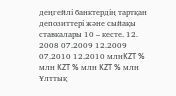деңгейлі банктердің тартқан депозиттері және сыйақы ставкалары 10 – кесте. 12. 2008 07.2009 12.2009 07.2010 12.2010 млнKZT % млн KZT % млн KZT % млн Ұлттық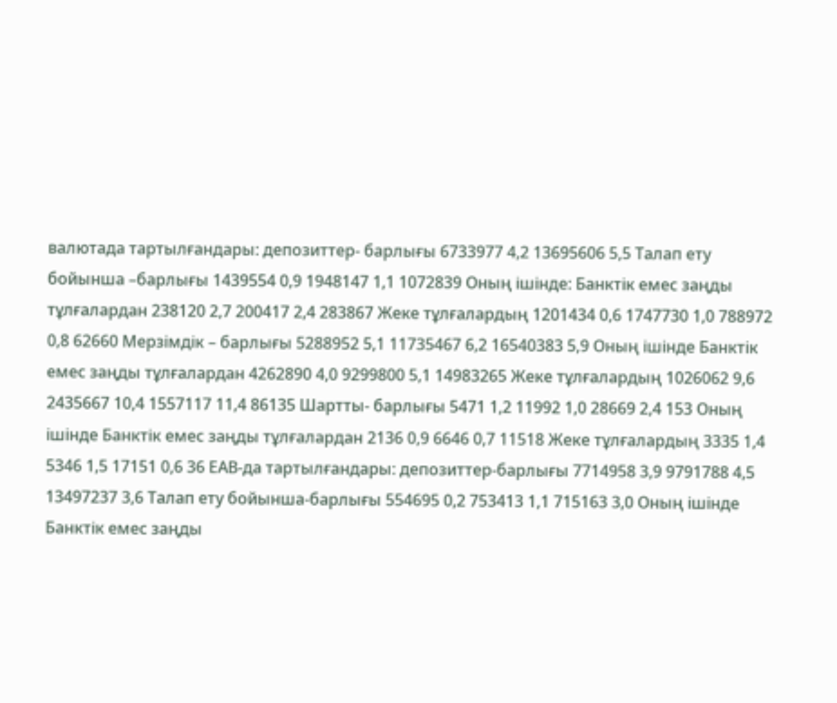валютада тартылғандары: депозиттер- барлығы 6733977 4,2 13695606 5,5 Талап ету бойынша –барлығы 1439554 0,9 1948147 1,1 1072839 Оның ішінде: Банктік емес заңды тұлғалардан 238120 2,7 200417 2,4 283867 Жеке тұлғалардың 1201434 0,6 1747730 1,0 788972 0,8 62660 Мерзімдік – барлығы 5288952 5,1 11735467 6,2 16540383 5,9 Оның ішінде Банктік емес заңды тұлғалардан 4262890 4,0 9299800 5,1 14983265 Жеке тұлғалардың 1026062 9,6 2435667 10,4 1557117 11,4 86135 Шартты- барлығы 5471 1,2 11992 1,0 28669 2,4 153 Оның ішінде Банктік емес заңды тұлғалардан 2136 0,9 6646 0,7 11518 Жеке тұлғалардың 3335 1,4 5346 1,5 17151 0,6 36 ЕАВ-да тартылғандары: депозиттер-барлығы 7714958 3,9 9791788 4,5 13497237 3,6 Талап ету бойынша-барлығы 554695 0,2 753413 1,1 715163 3,0 Оның ішінде Банктік емес заңды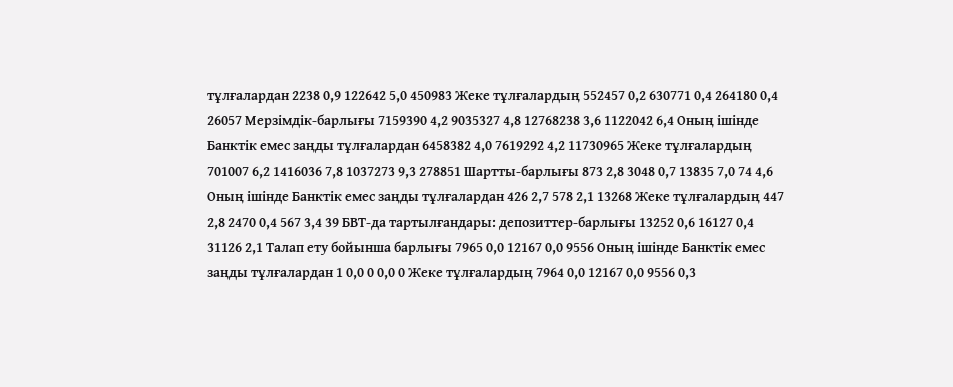тұлғалардан 2238 0,9 122642 5,0 450983 Жеке тұлғалардың 552457 0,2 630771 0,4 264180 0,4 26057 Мерзімдік-барлығы 7159390 4,2 9035327 4,8 12768238 3,6 1122042 6,4 Оның ішінде Банктік емес заңды тұлғалардан 6458382 4,0 7619292 4,2 11730965 Жеке тұлғалардың 701007 6,2 1416036 7,8 1037273 9,3 278851 Шартты-барлығы 873 2,8 3048 0,7 13835 7,0 74 4,6 Оның ішінде Банктік емес заңды тұлғалардан 426 2,7 578 2,1 13268 Жеке тұлғалардың 447 2,8 2470 0,4 567 3,4 39 БВТ-да тартылғандары: депозиттер-барлығы 13252 0,6 16127 0,4 31126 2,1 Талап ету бойынша барлығы 7965 0,0 12167 0,0 9556 Оның ішінде Банктік емес заңды тұлғалардан 1 0,0 0 0,0 0 Жеке тұлғалардың 7964 0,0 12167 0,0 9556 0,3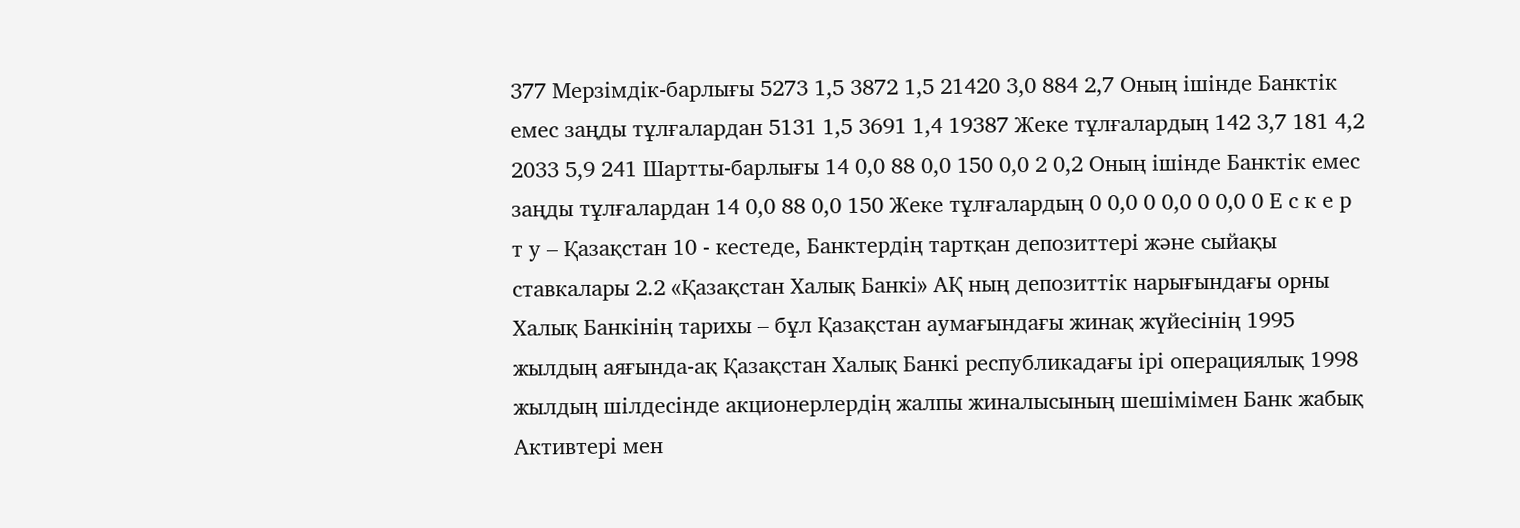377 Мерзімдік-барлығы 5273 1,5 3872 1,5 21420 3,0 884 2,7 Оның ішінде Банктік емес заңды тұлғалардан 5131 1,5 3691 1,4 19387 Жеке тұлғалардың 142 3,7 181 4,2 2033 5,9 241 Шартты-барлығы 14 0,0 88 0,0 150 0,0 2 0,2 Оның ішінде Банктік емес заңды тұлғалардан 14 0,0 88 0,0 150 Жеке тұлғалардың 0 0,0 0 0,0 0 0,0 0 Е с к е р т у – Қазақстан 10 - кестеде, Банктердің тартқан депозиттері және сыйақы ставкалары 2.2 «Қазақстан Халық Банкі» АҚ ның депозиттік нарығындағы орны Халық Банкінің тарихы – бұл Қазақстан аумағындағы жинақ жүйесінің 1995 жылдың аяғында-ақ Қазақстан Халық Банкі республикадағы ірі операциялық 1998 жылдың шілдесінде акционерлердің жалпы жиналысының шешімімен Банк жабық Активтері мен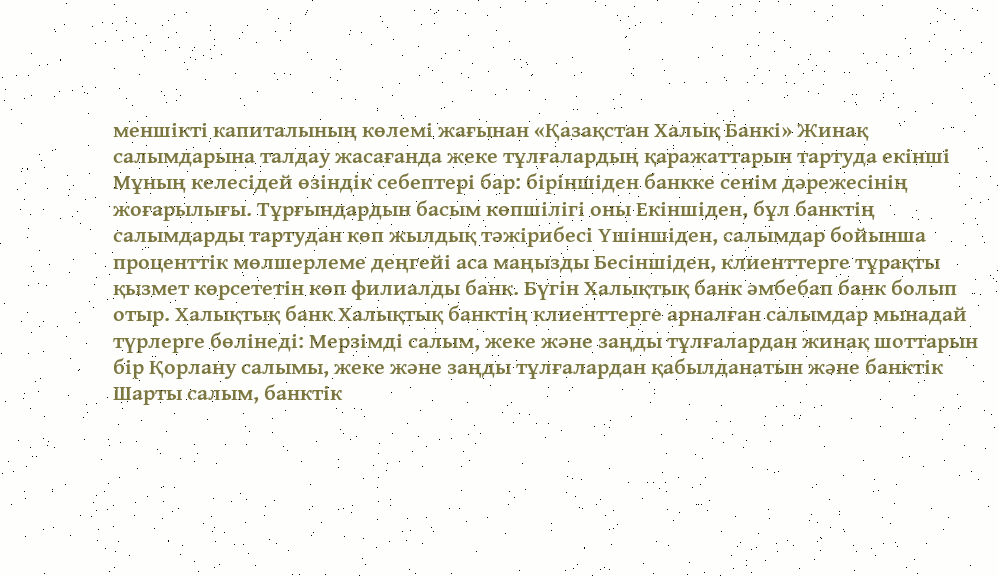меншікті капиталының көлемі жағынан «Қазақстан Халық Банкі» Жинақ салымдарына талдау жасағанда жеке тұлғалардың қаражаттарын тартуда екінші Мұның келесідей өзіндік себептері бар: біріншіден банкке сенім дәрежесінің жоғарылығы. Тұрғындардын басым көпшілігі оны Екіншіден, бұл банктің салымдарды тартудан көп жылдық тәжірибесі Үшіншіден, салымдар бойынша проценттік мөлшерлеме деңгейі аса маңызды Бесіншіден, клиенттерге тұрақты қызмет көрсететін көп филиалды банк. Бүгін Халықтық банк әмбебап банк болып отыр. Халықтық банк Халықтық банктің клиенттерге арналған салымдар мынадай түрлерге бөлінеді: Мерзімді салым, жеке және заңды тұлғалардан жинақ шоттарын бір Қорлану салымы, жеке және заңды тұлғалардан қабылданатын және банктік Шарты салым, банктік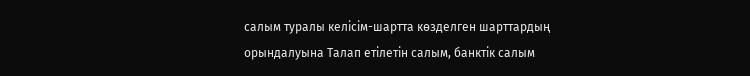салым туралы келісім-шартта көзделген шарттардың орындалуына Талап етілетін салым, банктік салым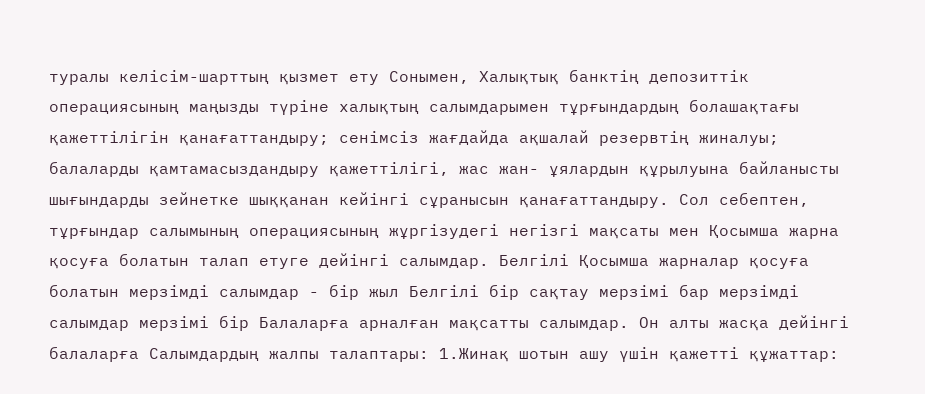туралы келісім-шарттың қызмет ету Сонымен, Халықтық банктің депозиттік операциясының маңызды түріне халықтың салымдарымен тұрғындардың болашақтағы қажеттілігін қанағаттандыру; сенімсіз жағдайда ақшалай резервтің жиналуы; балаларды қамтамасыздандыру қажеттілігі, жас жан- ұялардын құрылуына байланысты шығындарды зейнетке шыққанан кейінгі сұранысын қанағаттандыру. Сол себептен, тұрғындар салымының операциясының жұргізудегі негізгі мақсаты мен Қосымша жарна қосуға болатын талап етуге дейінгі салымдар. Белгілі Қосымша жарналар қосуға болатын мерзімді салымдар - бір жыл Белгілі бір сақтау мерзімі бар мерзімді салымдар мерзімі бір Балаларға арналған мақсатты салымдар. Он алты жасқа дейінгі балаларға Салымдардың жалпы талаптары: 1.Жинақ шотын ашу үшін қажетті құжаттар: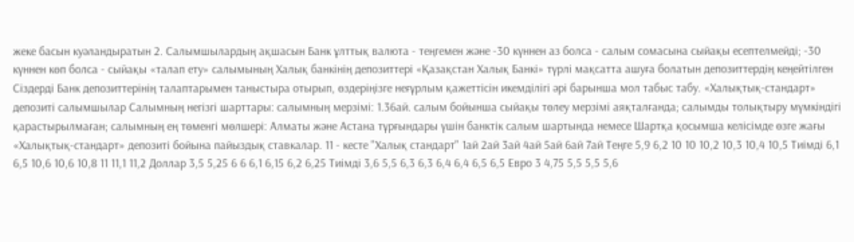жеке басын куәландыратын 2. Салымшылардың ақшасын Банк ұлттық валюта - теңгемен және -30 күннен аз болса - салым сомасына сыйақы есептелмейді; -30 күннен көп болса - сыйақы «талап ету» салымының Халық банкінің депозиттері «Қазақстан Халық Банкі» түрлі мақсатта ашуға болатын депозиттердің кеңейтілген Сіздерді Банк депозиттерінің талаптарымен таныстыра отырып, өздеріңізге неғұрлым қажеттісін икемділігі әрі барынша мол табыс табу. «Халықтық-стандарт» депозиті салымшылар Салымның негізгі шарттары: салымның мерзімі: 1.36ай. салым бойынша сыйақы төлеу мерзімі аяқталғанда; салымды толықтыру мүмкіндігі қарастырылмаған; салымның ең төменгі мөлшері: Алматы және Астана тұрғындары үшін банктік салым шартында немесе Шартқа қосымша келісімде өзге жағы «Халықтық-стандарт» депозиті бойына пайыздық ставкалар. 11 - кесте "Халық стандарт" 1ай 2ай 3ай 4ай 5ай 6ай 7ай Теңге 5,9 6,2 10 10 10,2 10,3 10,4 10,5 Тиімді 6,1 6,5 10,6 10,6 10,8 11 11,1 11,2 Доллар 3,5 5,25 6 6 6,1 6,15 6,2 6,25 Тиімді 3,6 5,5 6,3 6,3 6,4 6,4 6,5 6,5 Евро 3 4,75 5,5 5,5 5,6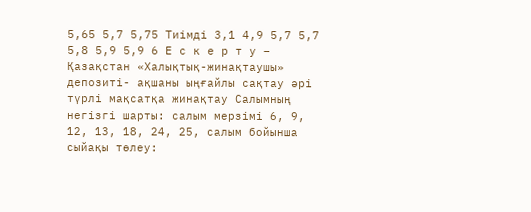5,65 5,7 5,75 Тиімді 3,1 4,9 5,7 5,7 5,8 5,9 5,9 6 Е с к е р т у – Қазақстан «Халықтық-жинақтаушы» депозиті- ақшаны ыңғайлы сақтау әрі түрлі мақсатқа жинақтау Салымның негізгі шарты: салым мерзімі 6, 9, 12, 13, 18, 24, 25, салым бойынша сыйақы төлеу: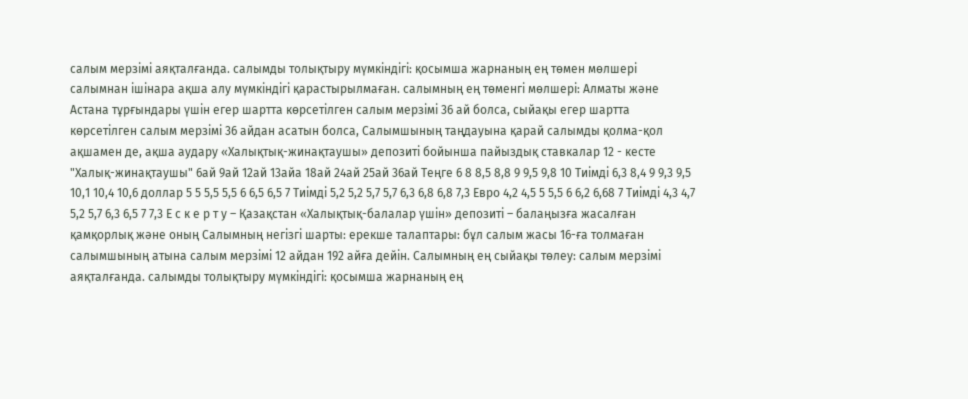салым мерзімі аяқталғанда. салымды толықтыру мүмкіндігі: қосымша жарнаның ең төмен мөлшері салымнан ішінара ақша алу мүмкіндігі қарастырылмаған. салымның ең төменгі мөлшері: Алматы және Астана тұрғындары үшін егер шартта көрсетілген салым мерзімі 36 ай болса, сыйақы егер шартта көрсетілген салым мерзімі 36 айдан асатын болса, Салымшының таңдауына қарай салымды қолма-қол ақшамен де, ақша аудару «Халықтық-жинақтаушы» депозиті бойынша пайыздық ставкалар 12 - кесте "Халық-жинақтаушы" 6ай 9ай 12ай 13айа 18ай 24ай 25ай 36ай Теңге 6 8 8,5 8,8 9 9,5 9,8 10 Тиімді 6,3 8,4 9 9,3 9,5 10,1 10,4 10,6 доллар 5 5 5,5 5,5 6 6,5 6,5 7 Тиімді 5,2 5,2 5,7 5,7 6,3 6,8 6,8 7,3 Евро 4,2 4,5 5 5,5 6 6,2 6,68 7 Тиімді 4,3 4,7 5,2 5,7 6,3 6,5 7 7,3 Е с к е р т у – Қазақстан «Халықтық-балалар үшін» депозиті – балаңызға жасалған қамқорлық және оның Салымның негізгі шарты: ерекше талаптары: бұл салым жасы 16-ға толмаған салымшының атына салым мерзімі 12 айдан 192 айға дейін. Салымның ең сыйақы төлеу: салым мерзімі аяқталғанда. салымды толықтыру мүмкіндігі: қосымша жарнаның ең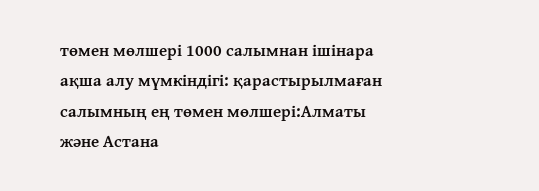төмен мөлшері 1000 салымнан ішінара ақша алу мүмкіндігі: қарастырылмаған салымның ең төмен мөлшері:Алматы және Астана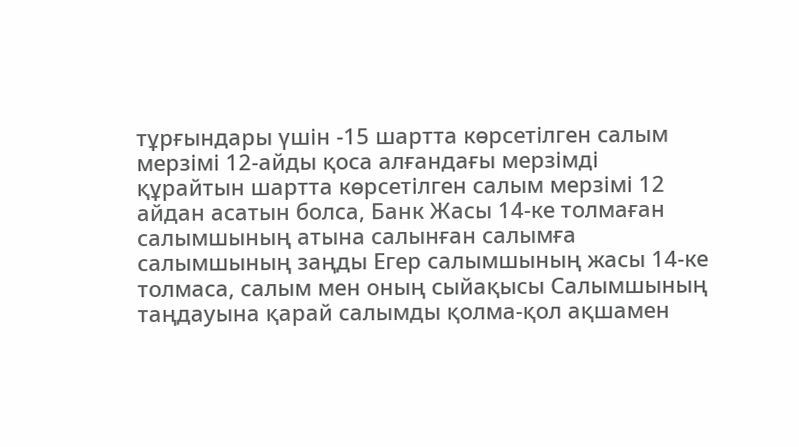тұрғындары үшін -15 шартта көрсетілген салым мерзімі 12-айды қоса алғандағы мерзімді құрайтын шартта көрсетілген салым мерзімі 12 айдан асатын болса, Банк Жасы 14-ке толмаған салымшының атына салынған салымға салымшының заңды Егер салымшының жасы 14-ке толмаса, салым мен оның сыйақысы Салымшының таңдауына қарай салымды қолма-қол ақшамен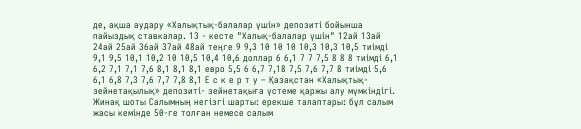де, ақша аудару «Халықтық-балалар үшін» депозиті бойынша пайыздық ставкалар. 13 - кесте "Халық-балалар үшін" 12ай 13ай 24ай 25ай 36ай 37ай 48ай теңге 9 9,3 10 10 10 10,3 10,3 10,5 тиімді 9,1 9,5 10,1 10,2 10 10,5 10,4 10,6 доллар 6 6,1 7 7 7,5 8 8 8 тиімді 6,1 6,2 7,1 7,1 7,6 8,1 8,1 8,1 евро 5,5 6 6,7 7,18 7,5 7,6 7,7 8 тиімді 5,6 6,1 6,8 7,3 7,6 7,7 7,8 8,1 Е с к е р т у – Қазақстан «Халықтық-зейнетақылық» депозиті- зейнетақыға үстеме қаржы алу мүмкіндігі. Жинақ шоты Салымның негізгі шарты: ерекше талаптары: бұл салым жасы кемінде 50-ге толған немесе салым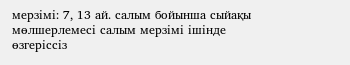мерзімі: 7, 13 ай. салым бойынша сыйақы мөлшерлемесі салым мерзімі ішінде өзгеріссіз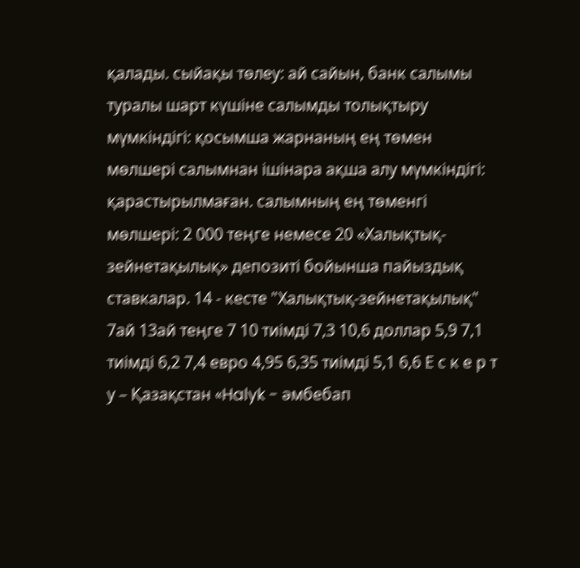қалады. сыйақы төлеу: ай сайын, банк салымы туралы шарт күшіне салымды толықтыру мүмкіндігі: қосымша жарнаның ең төмен мөлшері салымнан ішінара ақша алу мүмкіндігі: қарастырылмаған. салымның ең төменгі мөлшері: 2 000 теңге немесе 20 «Халықтық-зейнетақылық» депозиті бойынша пайыздық ставкалар. 14 - кесте "Халықтық-зейнетақылық" 7ай 13ай теңге 7 10 тиімді 7,3 10,6 доллар 5,9 7,1 тиімді 6,2 7,4 евро 4,95 6,35 тиімді 5,1 6,6 Е с к е р т у – Қазақстан «Halyk - әмбебап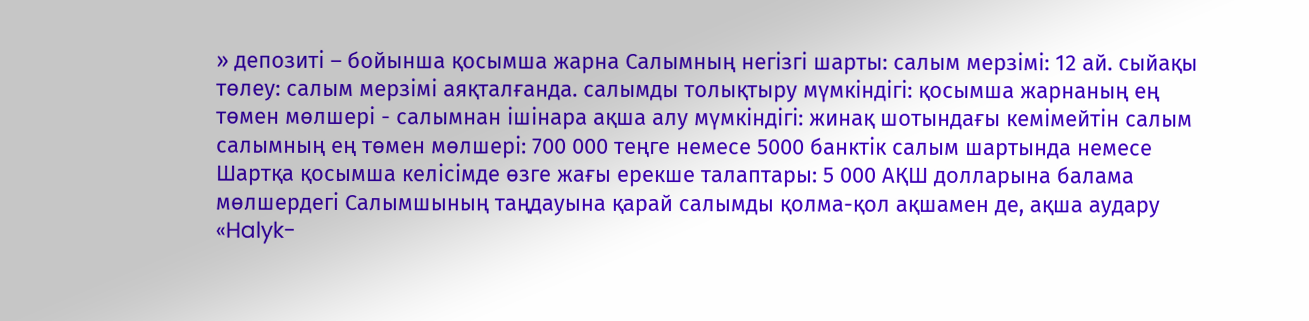» депозиті – бойынша қосымша жарна Салымның негізгі шарты: салым мерзімі: 12 ай. сыйақы төлеу: салым мерзімі аяқталғанда. салымды толықтыру мүмкіндігі: қосымша жарнаның ең төмен мөлшері - салымнан ішінара ақша алу мүмкіндігі: жинақ шотындағы кемімейтін салым салымның ең төмен мөлшері: 700 000 теңге немесе 5000 банктік салым шартында немесе Шартқа қосымша келісімде өзге жағы ерекше талаптары: 5 000 АҚШ долларына балама мөлшердегі Салымшының таңдауына қарай салымды қолма-қол ақшамен де, ақша аудару «Halyk-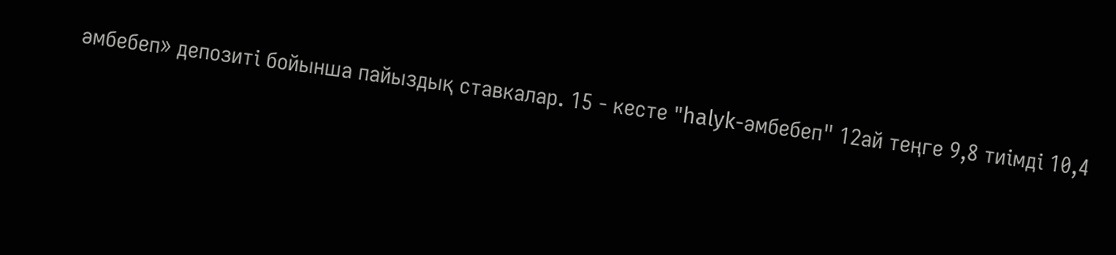әмбебеп» депозиті бойынша пайыздық ставкалар. 15 - кесте "halyk-әмбебеп" 12ай теңге 9,8 тиімді 10,4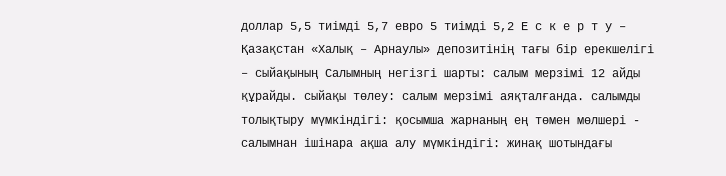доллар 5,5 тиімді 5,7 евро 5 тиімді 5,2 Е с к е р т у – Қазақстан «Халық – Арнаулы» депозитінің тағы бір ерекшелігі – сыйақының Салымның негізгі шарты: салым мерзімі 12 айды құрайды. сыйақы төлеу: салым мерзімі аяқталғанда. салымды толықтыру мүмкіндігі: қосымша жарнаның ең төмен мөлшері - салымнан ішінара ақша алу мүмкіндігі: жинақ шотындағы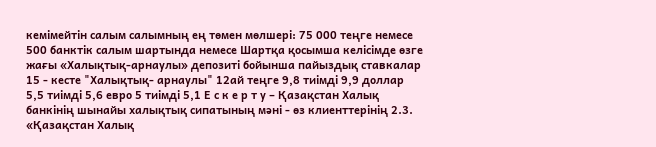кемімейтін салым салымның ең төмен мөлшері: 75 000 теңге немесе 500 банктік салым шартында немесе Шартқа қосымша келісімде өзге жағы «Халықтық-арнаулы» депозиті бойынша пайыздық ставкалар 15 - кесте "Халықтық- арнаулы" 12ай теңге 9,8 тиімді 9,9 доллар 5,5 тиімді 5,6 евро 5 тиімді 5,1 Е с к е р т у – Қазақстан Халық банкінің шынайы халықтық сипатының мәні - өз клиенттерінің 2.3. «Қазақстан Халық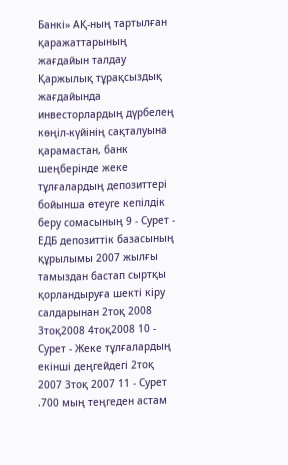Банкі» АҚ-ның тартылған қаражаттарының жағдайын талдау Қаржылық тұрақсыздық жағдайында инвесторлардың дүрбелең көңіл-күйінің сақталуына қарамастан, банк шеңберінде жеке тұлғалардың депозиттері бойынша өтеуге кепілдік беру сомасының 9 - Сурет - ЕДБ депозиттік базасының құрылымы 2007 жылғы тамыздан бастап сыртқы қорландыруға шекті кіру салдарынан 2тоқ 2008 3тоқ2008 4тоқ2008 10 - Сурет - Жеке тұлғалардың екінші деңгейдегі 2тоқ 2007 3тоқ 2007 11 - Сурет .700 мың теңгеден астам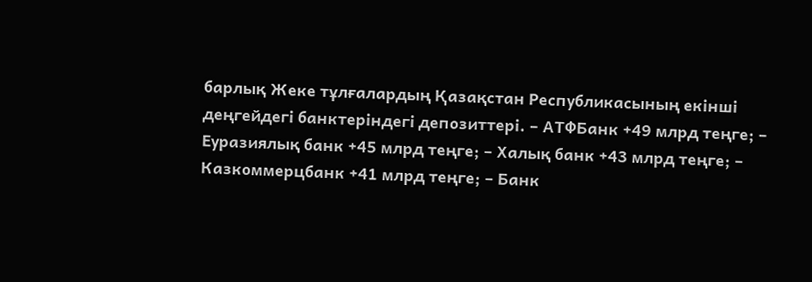барлық Жеке тұлғалардың Қазақстан Республикасының екінші деңгейдегі банктеріндегі депозиттері. – АТФБанк +49 млрд теңге; – Еуразиялық банк +45 млрд теңге; – Халық банк +43 млрд теңге; – Казкоммерцбанк +41 млрд теңге; – Банк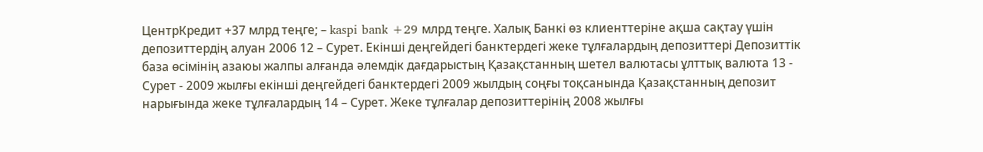ЦентрКредит +37 млрд теңге; – kaspi bank +29 млрд теңге. Халық Банкі өз клиенттеріне ақша сақтау үшін депозиттердің алуан 2006 12 – Сурет. Екінші деңгейдегі банктердегі жеке тұлғалардың депозиттері Депозиттік база өсімінің азаюы жалпы алғанда әлемдік дағдарыстың Қазақстанның шетел валютасы ұлттық валюта 13 - Сурет - 2009 жылғы екінші деңгейдегі банктердегі 2009 жылдың соңғы тоқсанында Қазақстанның депозит нарығында жеке тұлғалардың 14 – Сурет. Жеке тұлғалар депозиттерінің 2008 жылғы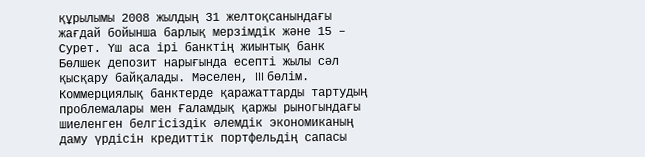құрылымы 2008 жылдың 31 желтоқсанындағы жағдай бойынша барлық мерзімдік және 15 – Сурет. Үш аса ірі банктің жиынтық банк Бөлшек депозит нарығында есепті жылы сәл қысқару байқалады. Мәселен, III бөлім. Коммерциялық банктерде қаражаттарды тартудың проблемалары мен Ғаламдық қаржы рыногындағы шиеленген белгісіздік əлемдік экономиканың даму үрдісін кредиттік портфельдің сапасы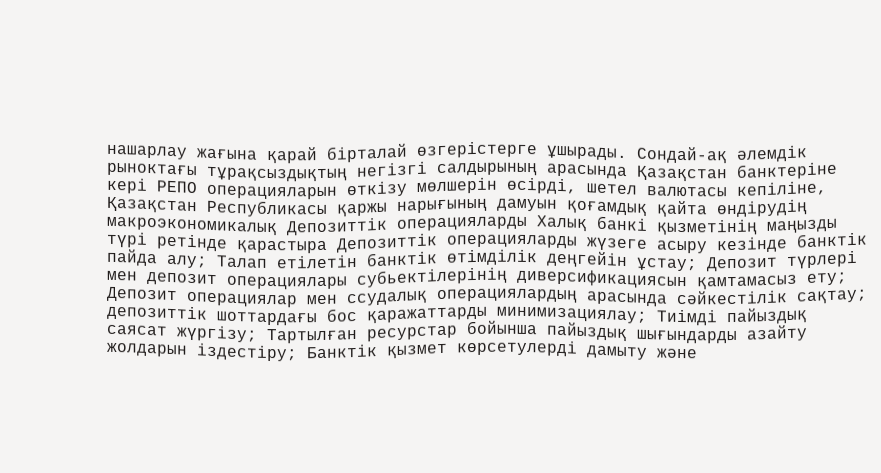нашарлау жағына қарай бірталай өзгерістерге ұшырады. Сондай-ақ əлемдік рыноктағы тұрақсыздықтың негізгі салдырының арасында Қазақстан банктеріне кері РЕПО операцияларын өткізу мөлшерін өсірді, шетел валютасы кепіліне, Қазақстан Республикасы қаржы нарығының дамуын қоғамдық қайта өндірудің макроэкономикалық Депозиттік операцияларды Халық банкі қызметінің маңызды түрі ретінде қарастыра Депозиттік операцияларды жүзеге асыру кезінде банктік пайда алу; Талап етілетін банктік өтімділік деңгейін ұстау; Депозит түрлері мен депозит операциялары субьектілерінің диверсификациясын қамтамасыз ету; Депозит операциялар мен ссудалық операциялардың арасында сәйкестілік сақтау; депозиттік шоттардағы бос қаражаттарды минимизациялау; Тиімді пайыздық саясат жүргізу; Тартылған ресурстар бойынша пайыздық шығындарды азайту жолдарын іздестіру; Банктік қызмет көрсетулерді дамыту және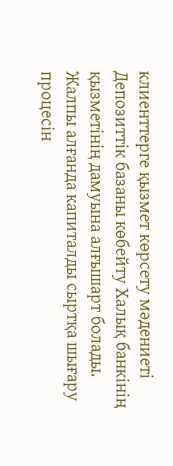клиенттерге қызмет көрсету мәдениеті Депозиттік базаны көбейту Халық банкінің қызметінің дамуына алғышарт болады. Жалпы алғанда капиталды сыртқа шығару процесін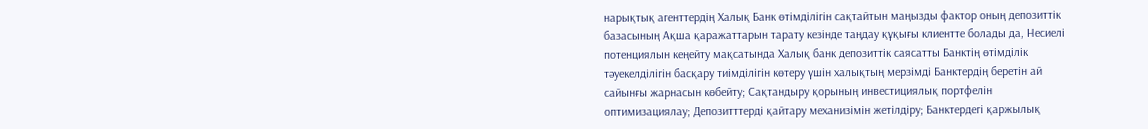нарықтық агенттердің Халық Банк өтімділігін сақтайтын маңызды фактор оның депозиттік базасының Ақша қаражаттарын тарату кезінде таңдау құқығы клиентте болады да, Несиелі потенциялын кеңейту мақсатында Халық банк депозиттік саясатты Банктің өтімділік тәуекелділігін басқару тиімділігін көтеру үшін халықтың мерзімді Банктердің беретін ай сайынғы жарнасын көбейту; Сақтандыру қорының инвестициялық портфелін оптимизациялау; Депозитттерді қайтару механизімін жетілдіру; Банктердегі қаржылық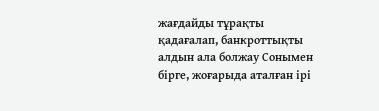жағдайды тұрақты қадағалап, банкроттықты алдын ала болжау Сонымен бірге, жоғарыда аталған ірі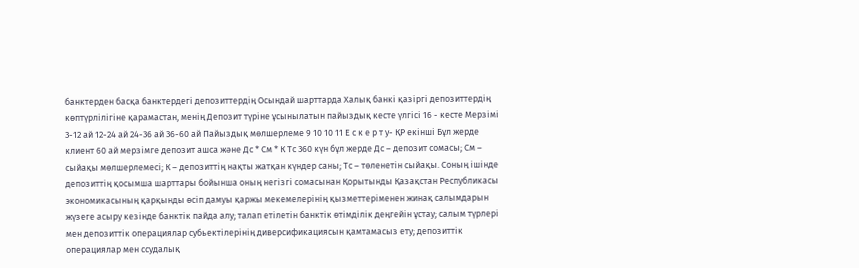банктерден басқа банктердегі депозиттердің Осындай шарттарда Халық банкі қазіргі депозиттердің көптүрлілігіне қарамастан, менің Депозит түріне ұсынылатын пайыздық кесте үлгісі 16 - кесте Мерзімі 3-12 ай 12-24 ай 24-36 ай 36-60 ай Пайыздық мөлшерлеме 9 10 10 11 Е с к е р т у- ҚР екінші Бұл жерде клиент 60 ай мерзімге депозит ашса және Дс * См * К Тс 360 күн бұл жерде Дс – депозит сомасы; См – сыйақы мөлшерлемесі; К – депозиттің нақты жатқан күндер саны; Тс – төленетін сыйақы. Соның ішінде депозиттің қосымша шарттары бойынша оның негізгі сомасынан Қорытынды Қазақстан Республикасы экономикасының қарқынды өсiп дамуы қаржы мекемелерiнiң қызметтерiменен жинақ салымдарын жүзеге асыру кезінде банктік пайда алу; талап етілетін банктік өтімділік деңгейін ұстау; салым түрлері мен депозиттік операциялар субьектілерінің диверсификациясын қамтамасыз ету; депозиттік операциялар мен ссудалық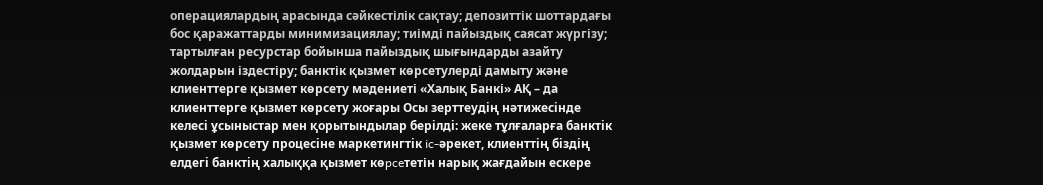операциялардың арасында сәйкестілік сақтау; депозиттік шоттардағы бос қаражаттарды минимизациялау; тиімді пайыздық саясат жүргізу; тартылған ресурстар бойынша пайыздық шығындарды азайту жолдарын іздестіру; банктік қызмет көрсетулерді дамыту және клиенттерге қызмет көрсету мәдениеті «Халық Банкі» АҚ – да клиенттерге қызмет көрсету жоғары Осы зерттеудiң нәтижесiнде келесi ұсыныстар мен қорытындылар берiлдi: жеке тұлғаларға банктiк қызмет көрсету процесiне маркетингтiк ic-әрекет, клиенттiң бiздiң елдегi банктiң халыққа қызмет көpceтeтін нapық жағдайын ескере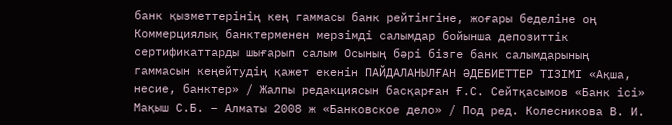банк қызметтерiнiң кең гаммасы банк рейтiнгiне, жоғары беделiне оң Коммерциялық банктерменен мерзiмдi салымдар бойынша депозиттiк сертификаттарды шығарып салым Осының бәрi бiзге банк салымдарының гаммасын кеңейтудiң қажет eкeнiн ПАЙДАЛАНЫЛҒАН ӘДЕБИЕТТЕР ТІЗІМІ «Ақша, несие, банктер» / Жалпы редакциясын басқарған Ғ.С. Сейтқасымов «Банк ісі» Мақыш С.Б. – Алматы 2008 ж «Банковское дело» / Под ред. Колесникова В. И.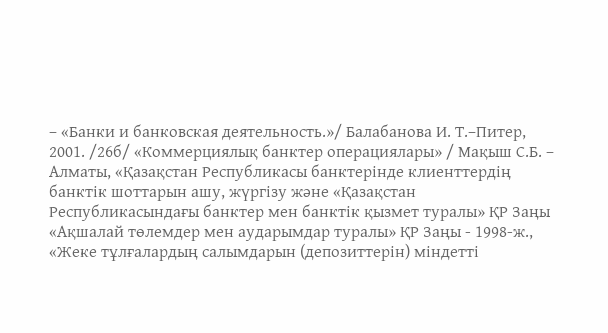– «Банки и банковская деятельность.»/ Балабанова И. Т.–Питер, 2001. /26б/ «Коммерциялық банктер операциялары» / Мақыш С.Б. – Алматы, «Қазақстан Республикасы банктерінде клиенттердің банктік шоттарын ашу, жүргізу және «Қазақстан Республикасындағы банктер мен банктік қызмет туралы» ҚР Заңы «Ақшалай төлемдер мен аударымдар туралы» ҚР Заңы - 1998-ж., «Жеке тұлғалардың салымдарын (депозиттерін) міндетті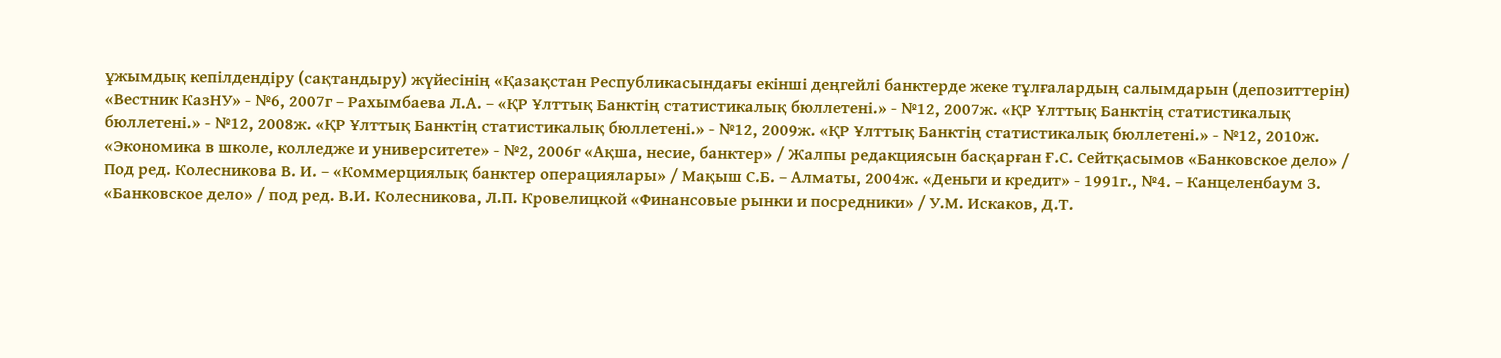ұжымдық кепілдендіру (сақтандыру) жүйесінің «Қазақстан Республикасындағы екінші деңгейлі банктерде жеке тұлғалардың салымдарын (депозиттерін) «Вестник КазНУ» - №6, 2007г – Рахымбаева Л.А. – «ҚР Ұлттық Банктің статистикалық бюллетені.» - №12, 2007ж. «ҚР Ұлттық Банктің статистикалық бюллетені.» - №12, 2008ж. «ҚР Ұлттық Банктің статистикалық бюллетені.» - №12, 2009ж. «ҚР Ұлттық Банктің статистикалық бюллетені.» - №12, 2010ж. «Экономика в школе, колледже и университете» - №2, 2006г «Ақша, несие, банктер» / Жалпы редакциясын басқарған Ғ.С. Сейтқасымов «Банковское дело» / Под ред. Колесникова В. И. – «Коммерциялық банктер операциялары» / Мақыш С.Б. – Алматы, 2004ж. «Деньги и кредит» - 1991г., №4. – Канцеленбаум З. «Банковское дело» / под ред. В.И. Колесникова, Л.П. Кровелицкой «Финансовые рынки и посредники» / У.М. Искаков, Д.Т.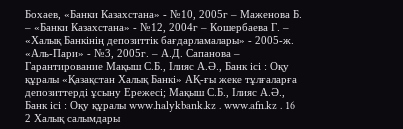Бохаев, «Банки Казахстана» - №10, 2005г – Маженова Б. – «Банки Казахстана» - №12, 2004г – Кошербаева Г. – «Халық Банкінің депозиттік бағдарламалары» - 2005-ж. «Аль-Пари» - №3, 2005г. – А.Д. Сапанова – Гарантирование Мақыш С.Б., Ілияс А.Ә., Банк ісі : Оқу құралы «Қазақстан Халық Банкі» АҚ-ғы жеке тұлғаларға депозиттерді ұсыну Ережесі; Мақыш С.Б., Ілияс А.Ә., Банк ісі : Оқу құралы www.halykbank.kz . www.afn.kz . 16 2 Халық салымдары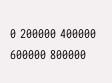0 200000 400000 600000 800000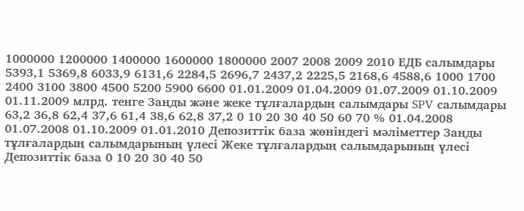1000000 1200000 1400000 1600000 1800000 2007 2008 2009 2010 ЕДБ салымдары 5393,1 5369,8 6033,9 6131,6 2284,5 2696,7 2437,2 2225,5 2168,6 4588,6 1000 1700 2400 3100 3800 4500 5200 5900 6600 01.01.2009 01.04.2009 01.07.2009 01.10.2009 01.11.2009 млрд. тенге Заңды және жеке тұлғалардың салымдары SPV салымдары 63,2 36,8 62,4 37,6 61,4 38,6 62,8 37,2 0 10 20 30 40 50 60 70 % 01.04.2008 01.07.2008 01.10.2009 01.01.2010 Депозиттік база жөніндегі мәліметтер Заңды тұлғалардың салымдарының үлесі Жеке тұлғалардың салымдарының үлесі Депозиттік база 0 10 20 30 40 50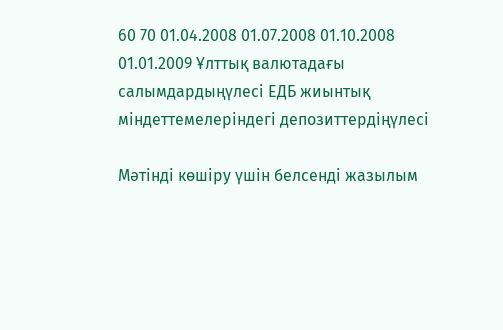60 70 01.04.2008 01.07.2008 01.10.2008 01.01.2009 Ұлттық валютадағы салымдардыңүлесі ЕДБ жиынтық міндеттемелеріндегі депозиттердіңүлесі

Мәтінді көшіру үшін белсенді жазылым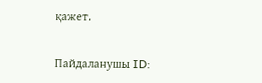қажет.

Пайдаланушы ID: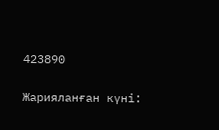423890

Жарияланған күні: